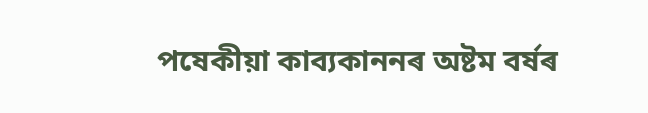পষেকীয়া কাব্যকাননৰ অষ্টম বৰ্ষৰ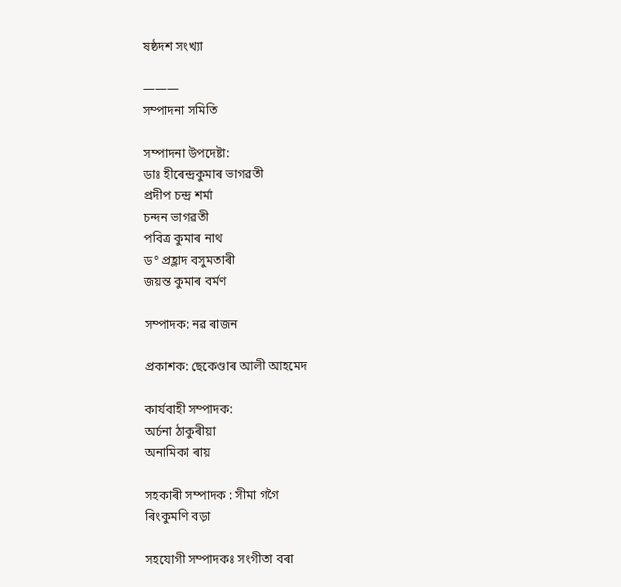ষষ্ঠদশ সংখ্যা

———
সম্পাদনা সমিতি

সম্পাদনা উপদেষ্টা:
ডাঃ হীৰেন্দ্ৰকুমাৰ ভাগৱতী
প্ৰদীপ চন্দ্ৰ শৰ্মা
চন্দন ভাগৱতী
পবিত্ৰ কুমাৰ নাথ
ড° প্ৰহ্লাদ বসুমতাৰী
জয়ন্ত কুমাৰ বৰ্মণ

সম্পাদক: নৱ ৰাজন

প্ৰকাশক: ছেকেণ্ডাৰ আলী আহমেদ

কাৰ্যবাহী সম্পাদক:
অৰ্চনা ঠাকুৰীয়া
অনামিকা ৰায়

সহকাৰী সম্পাদক : সীমা গগৈ
ৰিংকুমণি বড়া

সহযোগী সম্পাদকঃ সংগীতা বৰা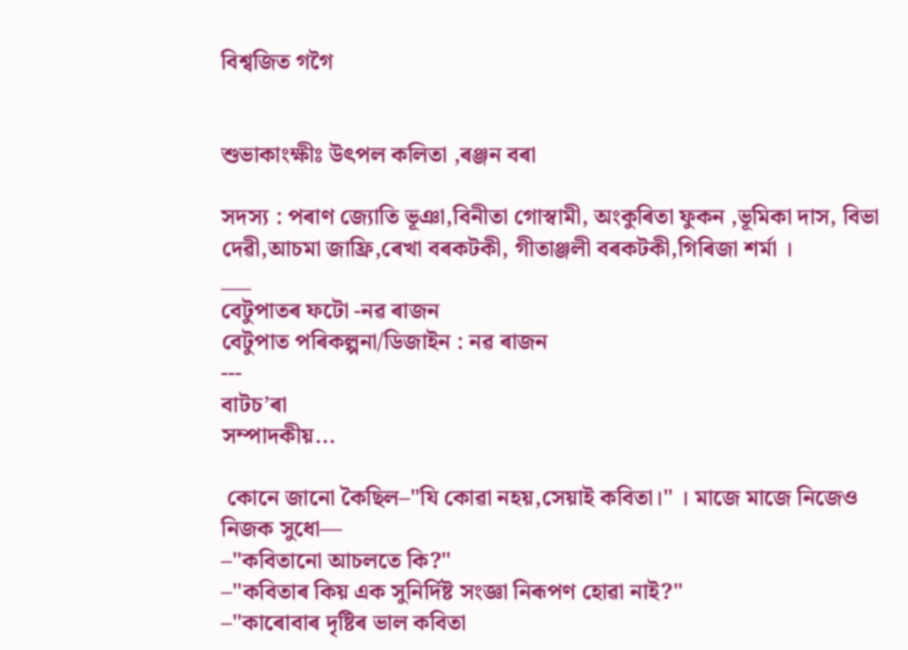বিশ্বজিত গগৈ


শুভাকাংক্ষীঃ উৎপল কলিতা ,ৰঞ্জন বৰা

সদস্য : পৰাণ জ্যোতি ভূঞা,বিনীতা গোস্বামী, অংকুৰিতা ফুকন ,ভূমিকা দাস, বিভা দেৱী,আচমা জাফ্ৰি,ৰেখা বৰকটকী, গীতাঞ্জলী বৰকটকী,গিৰিজা শৰ্মা ।
___
বেটুপাতৰ ফটো -নৱ ৰাজন
বেটুপাত পৰিকল্পনা/ডিজাইন : নৱ ৰাজন
---
বাটচ’ৰা
সম্পাদকীয়...

 কোনে জানো কৈছিল–"যি কোৱা নহয়,সেয়াই কবিতা।" । মাজে মাজে নিজেও নিজক সুধো—
–"কবিতানো আচলতে কি?"
–"কবিতাৰ কিয় এক সুনিৰ্দিষ্ট সংজ্ঞা নিৰূপণ হোৱা নাই?"
–"কাৰোবাৰ দৃষ্টিৰ ভাল কবিতা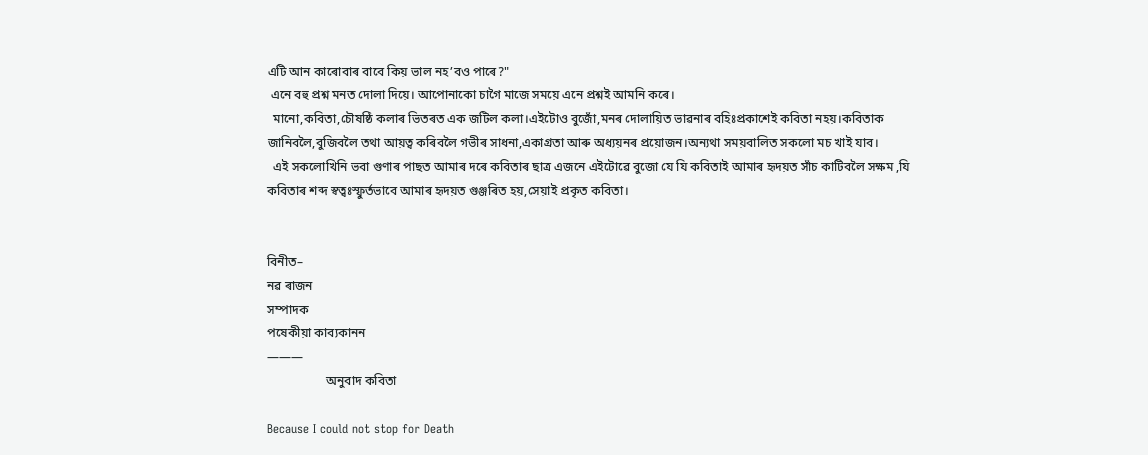এটি আন কাৰোবাৰ বাবে কিয় ভাল নহ’বও পাৰে?"
 এনে বহু প্ৰশ্ন মনত দোলা দিয়ে। আপোনাকো চাগৈ মাজে সময়ে এনে প্ৰশ্নই আমনি কৰে।
  মানো,কবিতা,চৌষষ্ঠি কলাৰ ভিতৰত এক জটিল কলা।এইটোও বুজোঁ,মনৰ দোলায়িত ভাৱনাৰ বহিঃপ্ৰকাশেই কবিতা নহয়।কবিতাক জানিবলৈ,বুজিবলৈ তথা আয়ত্ব কৰিবলৈ গভীৰ সাধনা,একাগ্ৰতা আৰু অধ্যয়নৰ প্ৰয়োজন।অন্যথা সময়বালিত সকলো মচ খাই যাব।
  এই সকলোখিনি ভবা গুণাৰ পাছত আমাৰ দৰে কবিতাৰ ছাত্ৰ এজনে এইটোৱে বুজো যে যি কবিতাই আমাৰ হৃদয়ত সাঁচ কাটিবলৈ সক্ষম ,যি কবিতাৰ শব্দ স্বত্বঃস্ফুৰ্তভাবে আমাৰ হৃদয়ত গুঞ্জৰিত হয়,সেয়াই প্ৰকৃত কবিতা।


বিনীত–
নৱ ৰাজন
সম্পাদক
পষেকীয়া কাব্যকানন
———
                   অনুবাদ কবিতা

Because I could not stop for Death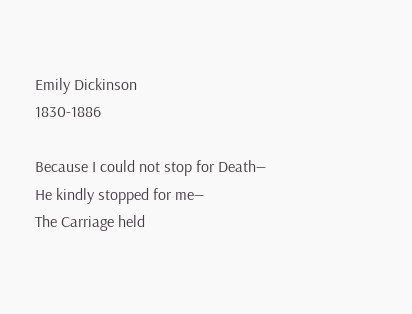Emily Dickinson
1830-1886

Because I could not stop for Death—
He kindly stopped for me—
The Carriage held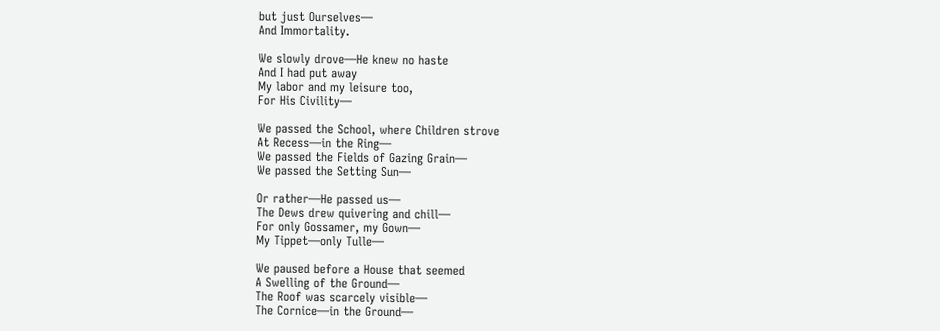but just Ourselves—
And Immortality.

We slowly drove—He knew no haste
And I had put away
My labor and my leisure too,
For His Civility—

We passed the School, where Children strove
At Recess—in the Ring—
We passed the Fields of Gazing Grain—
We passed the Setting Sun—

Or rather—He passed us—
The Dews drew quivering and chill—
For only Gossamer, my Gown—
My Tippet—only Tulle—

We paused before a House that seemed
A Swelling of the Ground—
The Roof was scarcely visible—
The Cornice—in the Ground—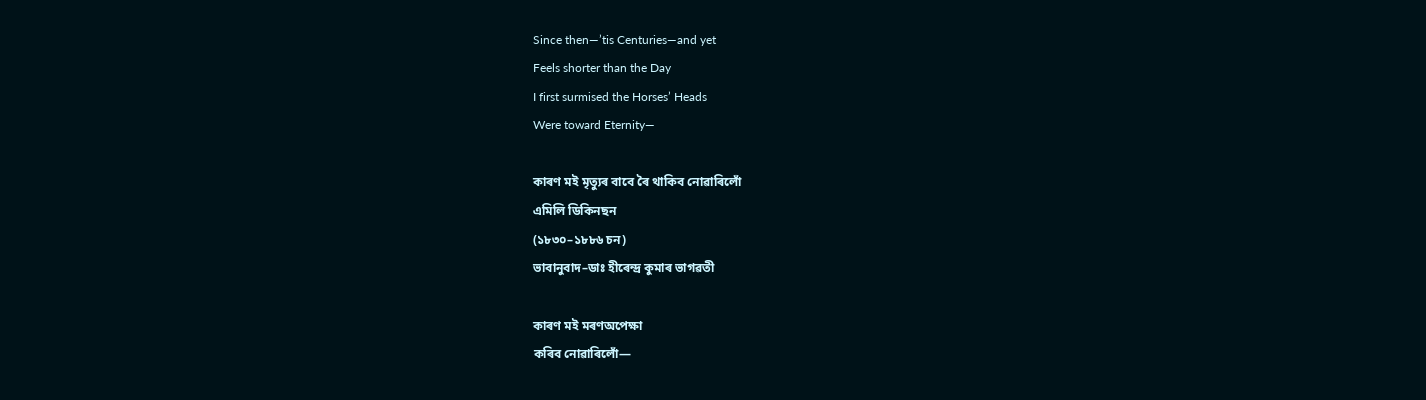Since then—’tis Centuries—and yet
Feels shorter than the Day
I first surmised the Horses’ Heads
Were toward Eternity—

কাৰণ মই মৃত্যুৰ বাবে ৰৈ থাকিব নোৱাৰিলোঁ
এমিলি ডিকিনছন
(১৮৩০–১৮৮৬ চন)
ভাবানুবাদ–ডাঃ হীৰেন্দ্ৰ কুমাৰ ভাগৱতী

কাৰণ মই মৰণঅপেক্ষা
কৰিব নোৱাৰিলোঁ—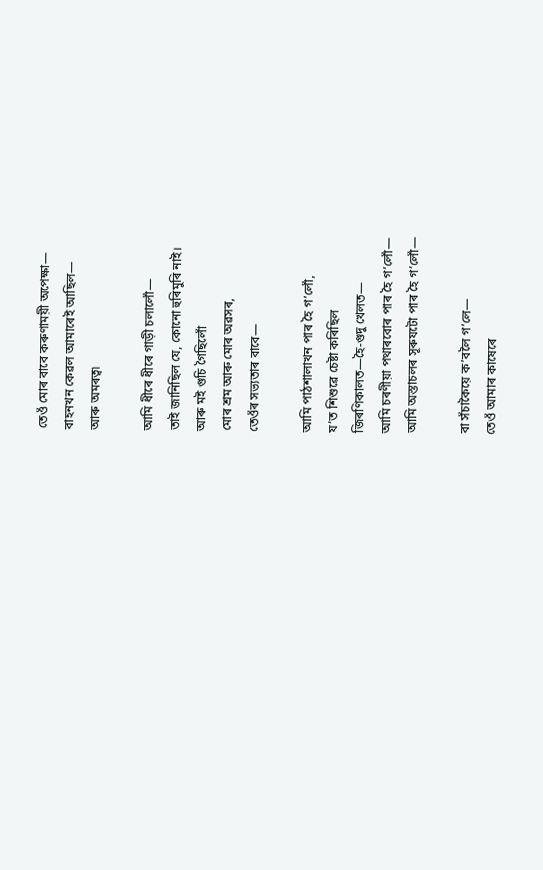তেওঁ মোৰ বাবে কৰুণাময়ী অপেক্ষা—
বাহনখন কেৱল আমাৰেই আছিল—
আৰু অমৰত্ব৷

আমি ধীৰে ধীৰে গাড়ী চলালোঁ—
তাই জানিছিল যে, কোনো হুৰিমুৰি নাই।
আৰু মই গুচি গৈছিলোঁ
মোৰ শ্ৰম আৰু মোৰ অৱসৰ,
তেওঁৰ সভ্যতাৰ বাবে—

আমি পাঠশালাখন পাৰ হৈ গ’লোঁ,
য’ত শিশুৱে চেষ্টা কৰিছিল
জিৰণিকালত—হৈ-গুদু খেলত—
আমি চৰণীয়া পথাৰবোৰ পাৰ হৈ গ’লোঁ—
আমি অস্তাচলৰ সূৰুযটো পাৰ হৈ গ’লোঁ—

বা সঁচাকৈয়ে ক’বলৈ গ’লে—
তেওঁ আমাৰ কাষেৰে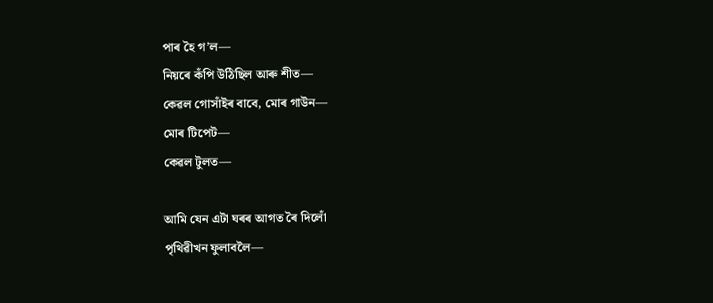পাৰ হৈ গ’ল—
নিয়ৰে কঁপি উঠিছিল আৰু শীত—
কেৱল গোসাঁইৰ বাবে, মোৰ গাউন—
মোৰ টিপেট—
কেৱল টুলত—

আমি যেন এটা ঘৰৰ আগত ৰৈ দিলোঁ
পৃথিৱীখন ফুলাবলৈ—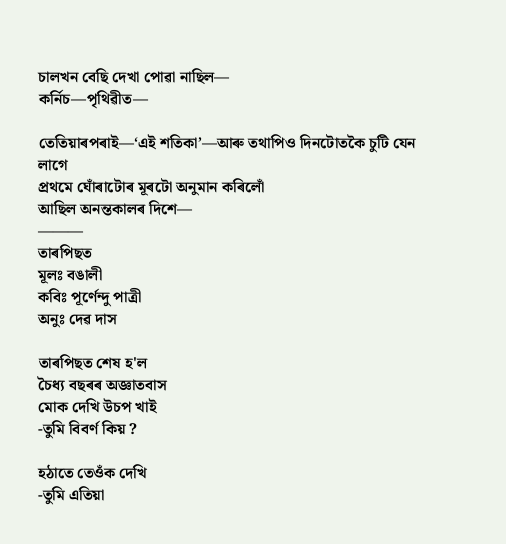চালখন বেছি দেখা পোৱা নাছিল—
কৰ্নিচ—পৃথিৱীত—

তেতিয়াৰপৰাই—‘এই শতিকা’—আৰু তথাপিও দিনটোতকৈ চুটি যেন লাগে
প্ৰথমে ঘোঁৰাটোৰ মূৰটো অনুমান কৰিলোঁ
আছিল অনন্তকালৰ দিশে—
———
তাৰপিছত
মূলঃ বঙালী
কবিঃ পূর্ণেন্দু পাত্ৰী
অনুঃ দেৱ দাস

তাৰপিছত শেষ হ'ল
চৈধ্য বছৰৰ অজ্ঞাতবাস
মোক দেখি উচপ খাই
-তুমি বিবৰ্ণ কিয় ?

হঠাতে তেওঁক দেখি
-তুমি এতিয়া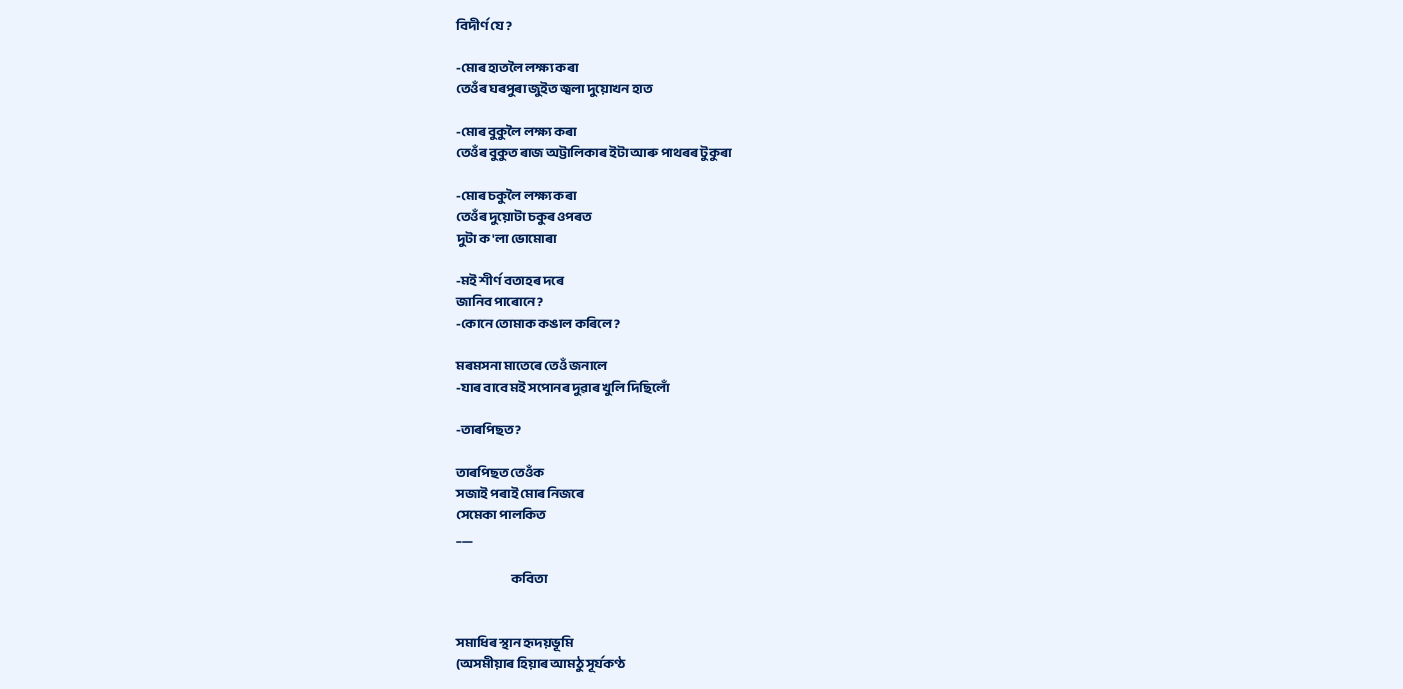বিদীৰ্ণ যে ?

-মোৰ হাতলৈ লক্ষ্য কৰা
তেওঁৰ ঘৰপুৰা জুইত জ্বলা দুয়োখন হাত

-মোৰ বুকুলৈ লক্ষ্য কৰা
তেওঁৰ বুকুত ৰাজ অট্টালিকাৰ ইটা আৰু পাথৰৰ টুকুৰা

-মোৰ চকুলৈ লক্ষ্য কৰা
তেওঁৰ দুয়োটা চকুৰ ওপৰত
দুটা ক'লা ভোমোৰা

-মই শীৰ্ণ বতাহৰ দৰে
জানিব পাৰোনে ?
-কোনে তোমাক কঙাল কৰিলে ?

মৰমসনা মাতেৰে তেওঁ জনালে
-যাৰ বাবে মই সপোনৰ দুৱাৰ খুলি দিছিলোঁ

-তাৰপিছত ?

তাৰপিছত তেওঁক
সজাই পৰাই মোৰ নিজৰে
সেমেকা পালকিত
___

                          কবিতা


সমাধিৰ স্থান হৃদয়ভূমি
(অসমীয়াৰ হিয়াৰ আমঠু সূৰ্যকণ্ঠ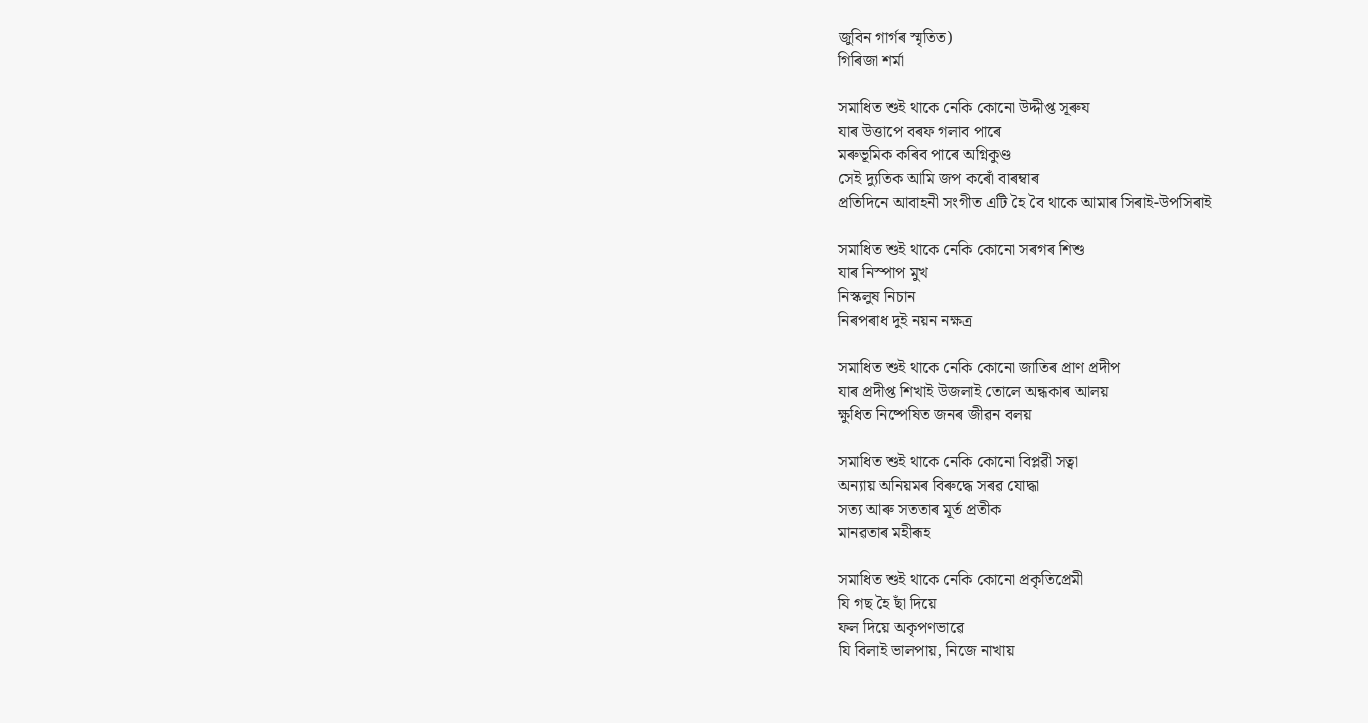জুবিন গাৰ্গৰ স্মৃতিত)
গিৰিজা শৰ্মা

সমাধিত শুই থাকে নেকি কোনো উদ্দীপ্ত সূৰুয
যাৰ উত্তাপে বৰফ গলাব পাৰে
মৰুভূমিক কৰিব পাৰে অগ্নিকুণ্ড
সেই দ্যুতিক আমি জপ কৰোঁ বাৰম্বাৰ
প্ৰতিদিনে আবাহনী সংগীত এটি হৈ বৈ থাকে আমাৰ সিৰাই-উপসিৰাই

সমাধিত শুই থাকে নেকি কোনো সৰগৰ শিশু
যাৰ নিস্পাপ মুখ
নিস্কলুষ নিচান
নিৰপৰাধ দুই নয়ন নক্ষত্ৰ

সমাধিত শুই থাকে নেকি কোনো জাতিৰ প্ৰাণ প্ৰদীপ
যাৰ প্ৰদীপ্ত শিখাই উজলাই তোলে অন্ধকাৰ আলয়
ক্ষুধিত নিষ্পেষিত জনৰ জীৱন বলয়

সমাধিত শুই থাকে নেকি কোনো বিপ্লৱী সত্বা
অন্যায় অনিয়মৰ বিৰুদ্ধে সৰৱ যোদ্ধা
সত্য আৰু সততাৰ মূৰ্ত প্ৰতীক
মানৱতাৰ মহীৰূহ

সমাধিত শুই থাকে নেকি কোনো প্ৰকৃতিপ্ৰেমী
যি গছ হৈ ছাঁ দিয়ে
ফল দিয়ে অকৃপণভাৱে
যি বিলাই ভালপায়, নিজে নাখায়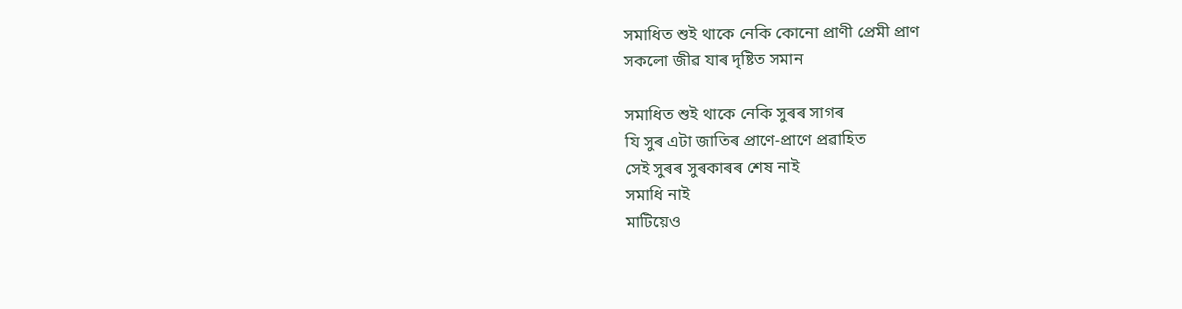সমাধিত শুই থাকে নেকি কোনো প্ৰাণী প্ৰেমী প্ৰাণ
সকলো জীৱ যাৰ দৃষ্টিত সমান

সমাধিত শুই থাকে নেকি সুৰৰ সাগৰ
যি সুৰ এটা জাতিৰ প্ৰাণে-প্ৰাণে প্ৰৱাহিত
সেই সুৰৰ সুৰকাৰৰ শেষ নাই
সমাধি নাই
মাটিয়েও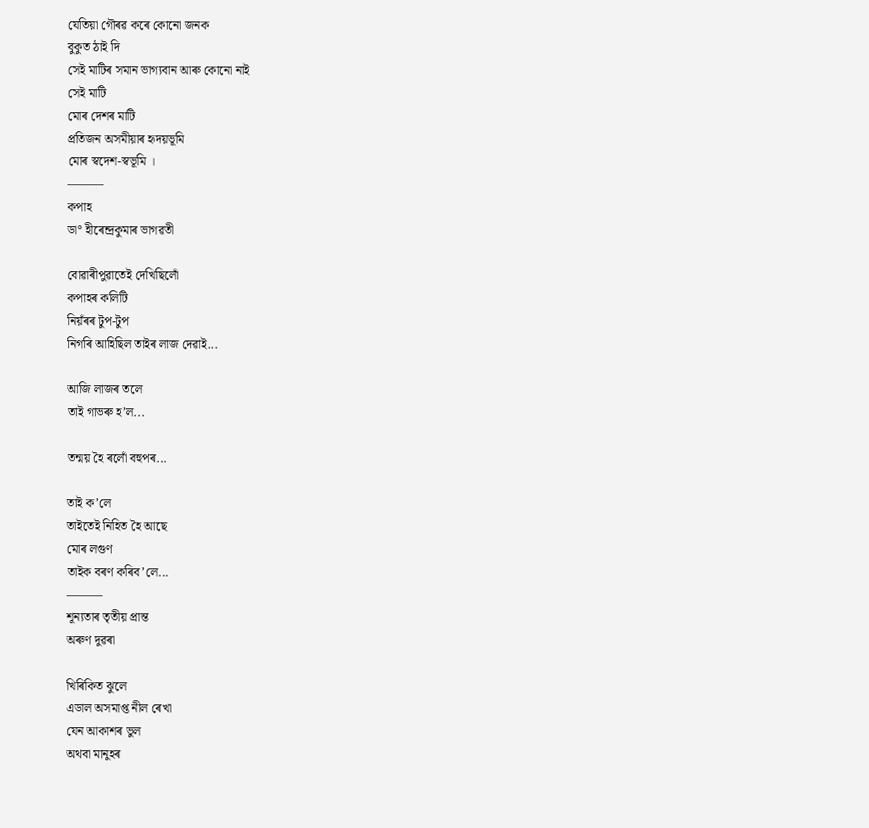যেতিয়া গৌৰৱ কৰে কোনো জনক
বুকুত ঠাই দি
সেই মাটিৰ সমান ভাগ্যবান আৰু কোনো নাই
সেই মাটি
মোৰ দেশৰ মাটি
প্ৰতিজন অসমীয়াৰ হৃদয়ভূমি
মোৰ স্বদেশ-স্বভূমি ।
———
কপাহ
ডা° হীৰেন্দ্ৰকুমাৰ ভাগৱতী

বোৱাৰীপুৱাতেই দেখিছিলোঁ
কপাহৰ কলিটি
নিয়ঁৰৰ টুপ-টুপ
নিগৰি আহিছিল তাইৰ লাজ দেৱাই...

আজি লাজৰ তলে
তাই গাভৰু হ’ল...

তন্ময় হৈ ৰলোঁ বহুপৰ...

তাই ক’লে
তাইতেই নিহিত হৈ আছে
মোৰ লগুণ
তাইক বৰণ কৰিব’লে...
———
শূন্যতাৰ তৃতীয় প্ৰান্ত
অৰুণ দুৱৰা

খিৰিকিত ঝুলে
এডাল অসমাপ্ত নীল ৰেখা
যেন আকাশৰ ভুল
অথবা মানুহৰ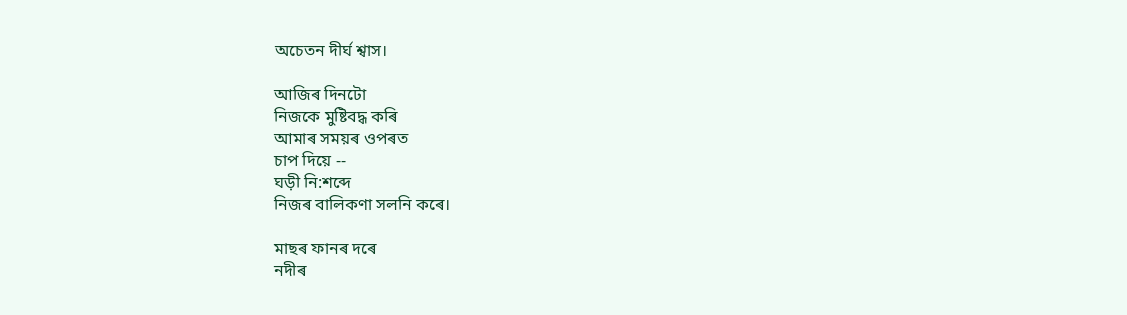অচেতন দীৰ্ঘ শ্বাস।

আজিৰ দিনটো
নিজকে মুষ্টিবদ্ধ কৰি
আমাৰ সময়ৰ ওপৰত
চাপ দিয়ে --
ঘড়ী নি:শব্দে
নিজৰ বালিকণা সলনি কৰে।

মাছৰ ফানৰ দৰে
নদীৰ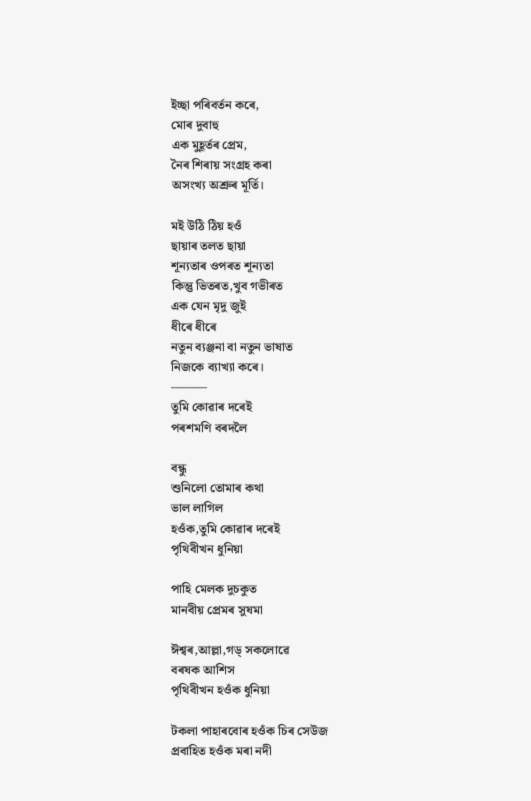ইচ্ছা পৰিবৰ্তন কৰে,
মোৰ দুবাহু
এক মুহূৰ্তৰ প্ৰেম,
নৈৰ শিৰায় সংগ্ৰহ কৰা
অসংখ্য অশ্ৰুৰ মূৰ্তি।

মই উঠি ঠিয় হওঁ
ছায়াৰ তলত ছায়া
শূন্যতাৰ ওপৰত শূন্যতা
কিন্তু ভিতৰত,খুব গভীৰত
এক যেন মৃদু জুই
ধীৰে ধীৰে
নতুন ব্যঞ্জনা বা নতুন ভাষাত
নিজকে ব্যাখ্যা কৰে।
———
তুমি কোৱাৰ দৰেই
পৰশমণি বৰদলৈ

বন্ধু
শুনিলো তোমাৰ কথা
ভাল লাগিল
হওঁক,তুমি কোৱাৰ দৰেই
পৃথিবীখন ধুনিয়া

পাহি মেলক দুচকুত
মানবীয় প্ৰেমৰ সুষমা

ঈশ্বৰ,আল্লা,গড্ সকলোৱে
বৰষক আশিস
পৃথিবীখন হওঁক ধুনিয়া

টকলা পাহাৰবোৰ হওঁক চিৰ সেউজ
প্ৰবাহিত হওঁক মৰা নদী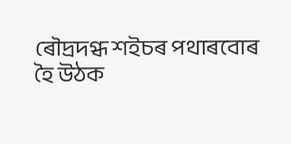ৰৌদ্ৰদগ্ধ শইচৰ পথাৰবোৰ
হৈ উঠক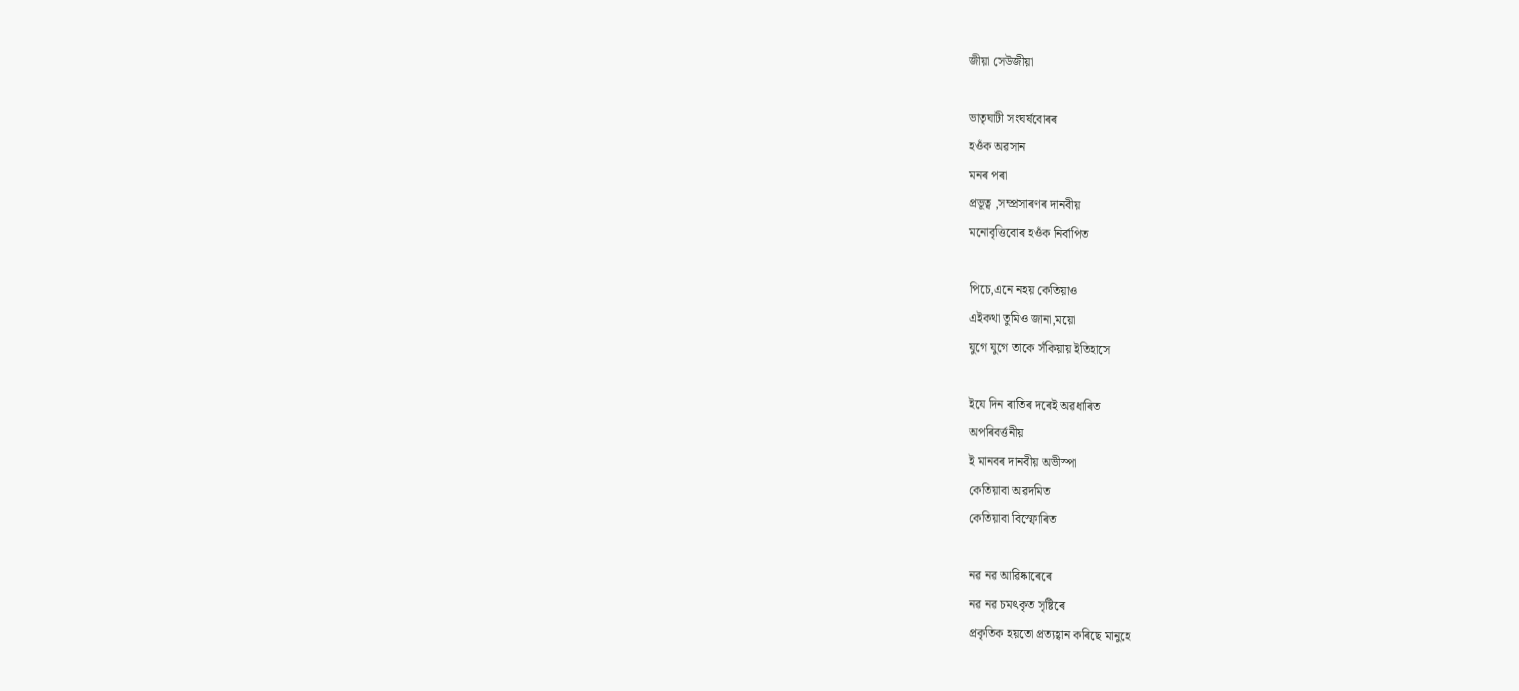জীয়া সেউজীয়া

ভাতৃঘাটী সংঘৰ্ষবোৰৰ
হওঁক অৱসান
মনৰ পৰা
প্ৰভূত্ব ,সম্প্ৰসাৰণৰ দানবীয়
মনোবৃত্তিবোৰ হওঁক নিৰ্বাপিত

পিচে,এনে নহয় কেতিয়াও
এইকথা তুমিও জানা,ময়ো
যুগে যুগে তাকে সঁকিয়ায় ইতিহাসে

ইযে দিন ৰাতিৰ দৰেই অৱধাৰিত
অপৰিবৰ্ত্তনীয়
ই মানবৰ দানবীয় অভীস্পা
কেতিয়াবা অৱদমিত
কেতিয়াবা বিস্ফোৰিত

নৱ নৱ আৱিষ্কাৰেৰে
নৱ নৱ চমৎকৃত সৃষ্টিৰে
প্ৰকৃতিক হয়তো প্ৰত্যহ্বান কৰিছে মানুহে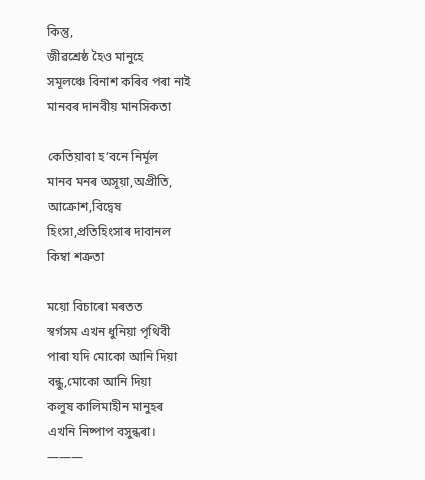কিন্তু,
জীৱশ্ৰেষ্ঠ হৈও মানুহে
সমূলঞ্চে বিনাশ কৰিব পৰা নাই
মানবৰ দানবীয় মানসিকতা

কেতিয়াবা হ’বনে নিৰ্মূল
মানব মনৰ অসূয়া,অপ্ৰীতি,
আক্ৰোশ,বিদ্বেষ
হিংসা,প্ৰতিহিংসাৰ দাবানল
কিম্বা শত্ৰুতা

ময়ো বিচাৰো মৰতত
স্বৰ্গসম এখন ধুনিয়া পৃথিবী
পাৰা যদি মোকো আনি দিয়া
বন্ধু,মোকো আনি দিয়া
কলুষ কালিমাহীন মানুহৰ
এখনি নিষ্পাপ বসুন্ধৰা।
———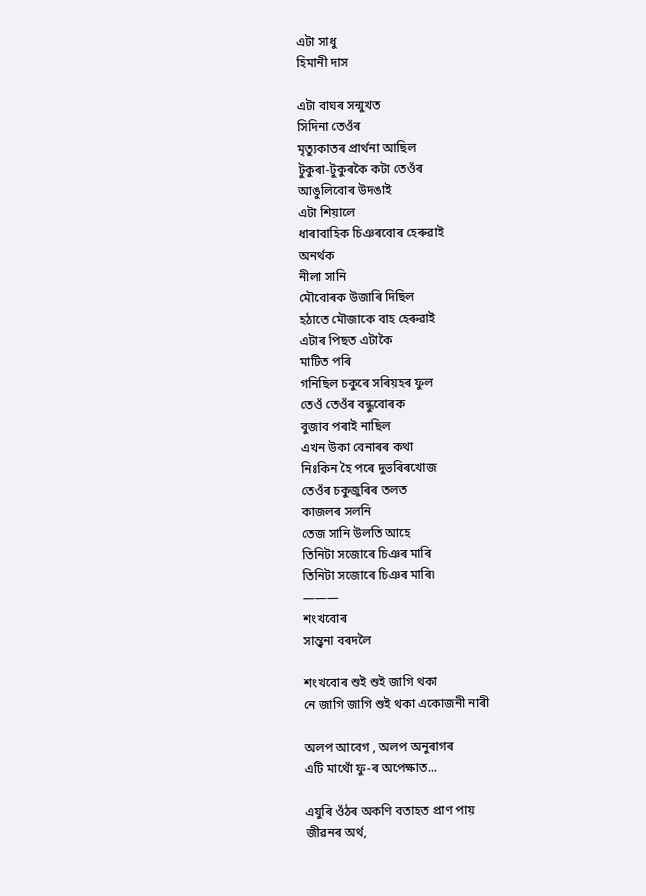এটা সাধু
হিমানী দাস

এটা বাঘৰ সন্মুখত
সিদিনা তেওঁৰ
মৃত্যুকাতৰ প্ৰাৰ্থনা আছিল
টুকুৰা-টুকুৰকৈ কটা তেওঁৰ
আঙুলিবোৰ উদঙাই
এটা শিয়ালে
ধাৰাবাহিক চিঞৰবোৰ হেৰুৱাই
অনৰ্থক
নীলা সানি
মৌবোৰক উজাৰি দিছিল
হঠাতে মৌজাকে বাহ হেৰুৱাই
এটাৰ পিছত এটাকৈ
মাটিত পৰি
গনিছিল চকুৰে সৰিয়হৰ ফুল
তেওঁ তেওঁৰ বন্ধুবোৰক
বুজাব পৰাই নাছিল
এখন উকা বেনাৰৰ কথা
নিঃকিন হৈ পৰে দুভৰিৰখোজ
তেওঁৰ চকুজুৰিৰ তলত
কাজলৰ সলনি
তেজ সানি উলতি আহে
তিনিটা সজোৰে চিঞৰ মাৰি
তিনিটা সজোৰে চিঞৰ মাৰি৷
———
শংখবোৰ
সান্ত্বনা বৰদলৈ

শংখবোৰ শুই শুই জাগি থকা
নে জাগি জাগি শুই থকা একোজনী নাৰী

অলপ আবেগ , অলপ অনুৰাগৰ
এটি মাথোঁ ফু-ৰ অপেক্ষাত...

এযুৰি ওঁঠৰ অকণি বতাহত প্ৰাণ পায়
জীৱনৰ অৰ্থ,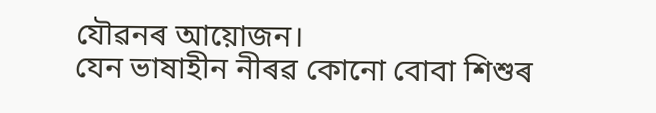যৌৱনৰ আয়োজন।
যেন ভাষাহীন নীৰৱ কোনো বোবা শিশুৰ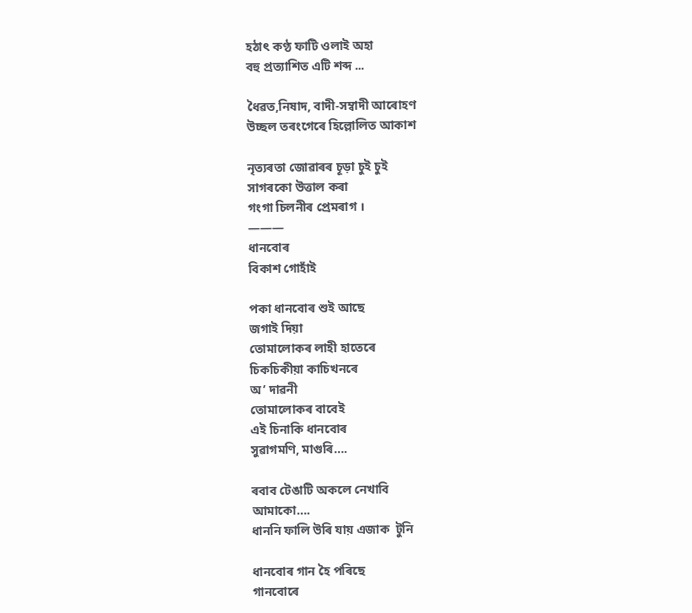হঠাৎ কণ্ঠ ফাটি ওলাই অহা
বহু প্ৰত্যাশিত এটি শব্দ ...

ধৈৱত,নিষাদ, বাদী-সম্বাদী আৰোহণ
উচ্ছল তৰংগেৰে হিল্লোলিত আকাশ

নৃত্যৰতা জোৱাৰৰ চূড়া চুই চুই
সাগৰকো উত্তাল কৰা
গংগা চিলনীৰ প্ৰেমৰাগ ।
———
ধানবোৰ
বিকাশ গোহাঁই

পকা ধানবোৰ শুই আছে
জগাই দিয়া
তোমালোকৰ লাহী হাতেৰে
চিকচিকীয়া কাচিখনৰে
অ’ দাৱনী
তোমালোকৰ বাবেই
এই চিনাকি ধানবোৰ
সুৱাগমণি, মাগুৰি….

ৰবাব টেঙাটি অকলে নেখাবি
আমাকো….
ধাননি ফালি উৰি যায় এজাক  টুনি

ধানবোৰ গান হৈ পৰিছে
গানবোৰে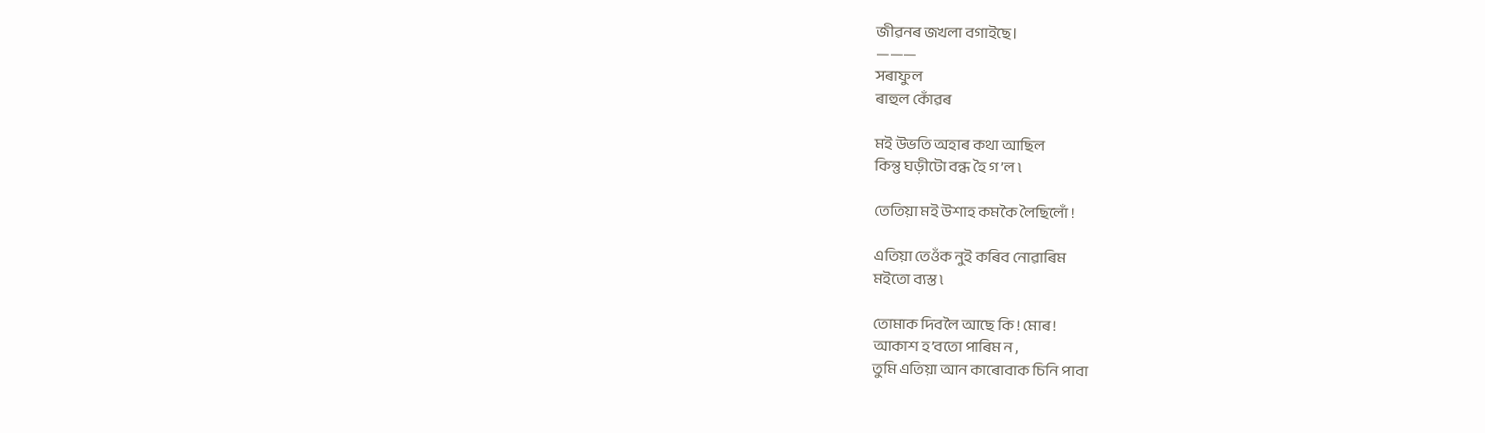জীৱনৰ জখলা বগাইছে।
———
সৰাফুল
ৰাহুল কোঁৱৰ

মই উভতি অহাৰ কথা আছিল
কিন্তু ঘড়ীটো বন্ধ হৈ গ’ল ৷

তেতিয়া মই উশাহ কমকৈ লৈছিলোঁ !

এতিয়া তেওঁক নুই কৰিব নোৱাৰিম
মইতো ব্যস্ত ৷

তোমাক দিবলৈ আছে কি ! মোৰ !
আকাশ হ’বতো পাৰিম ন ,
তুমি এতিয়া আন কাৰোবাক চিনি পাবা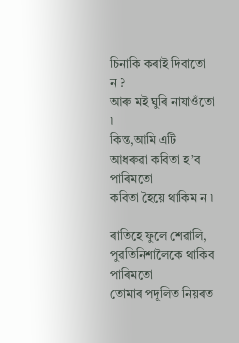চিনাকি কৰাই দিবাতো ন ?
আৰু মই ঘুৰি নাযাওঁতো ৷
কিন্ত,আমি এটি আধৰুৱা কবিতা হ’ব পাৰিমতো
কবিতা হৈয়ে থাকিম ন ৷

ৰাতিহে ফুলে শেৱালি, পুৱতিনিশালৈকে থাকিব পাৰিমতো
তোমাৰ পদূলিত নিয়ৰত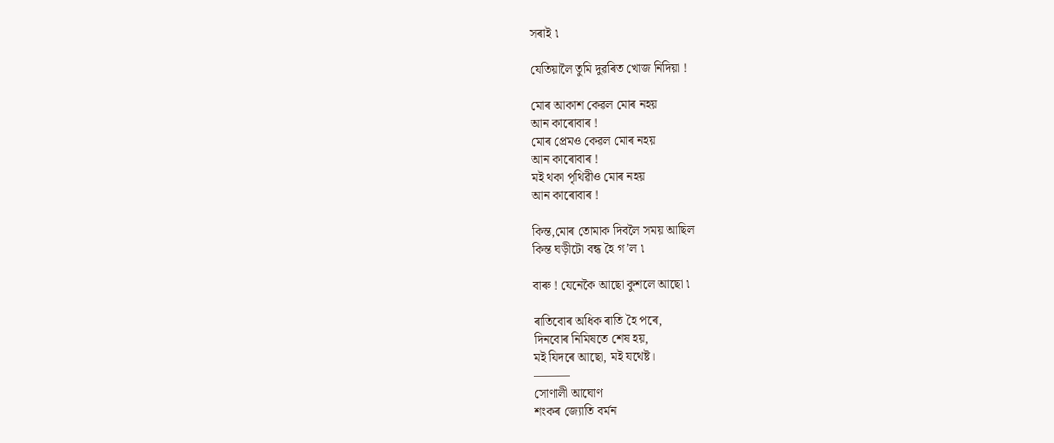সৰাই ৷

যেতিয়ালৈ তুমি দুৱৰিত খোজ নিদিয়া !

মোৰ আকাশ কেৱল মোৰ নহয়
আন কাৰোবাৰ !
মোৰ প্ৰেমও কেৱল মোৰ নহয়
আন কাৰোবাৰ !
মই থকা পৃথিৱীও মোৰ নহয়
আন কাৰোবাৰ !

কিন্ত,মোৰ তোমাক দিবলৈ সময় আছিল
কিন্ত ঘড়ীটো বন্ধ হৈ গ’ল ৷

বাৰু ! যেনেকৈ আছো কুশলে আছো ৷

ৰাতিবোৰ অধিক ৰাতি হৈ পৰে,
দিনবোৰ নিমিষতে শেষ হয়,
মই যিদৰে আছো, মই যথেষ্ট।
———
সোণালী আঘোণ
শংকৰ জ্যোতি বৰ্মন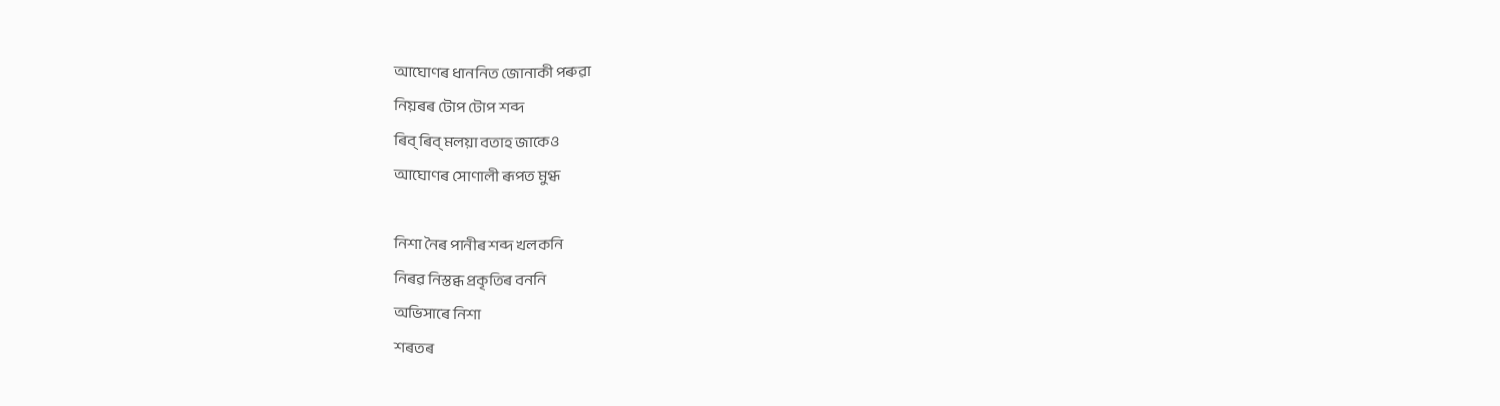আঘোণৰ ধাননিত জোনাকী পৰুৱা
নিয়ৰৰ টোপ টোপ শব্দ
ৰিব্‌ ৰিব্‌ মলয়া বতাহ জাকেও
আঘোণৰ সোণালী ৰূপত মুগ্ধ

নিশা নৈৰ পানীৰ শব্দ খলকনি
নিৰৱ নিস্তব্ধ প্ৰকৃতিৰ বননি
অভিসাৰে নিশা
শৰতৰ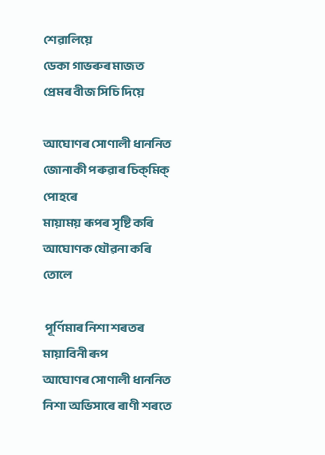শেৱালিয়ে
ডেকা গাভৰুৰ মাজত
প্ৰেমৰ বীজ সিচি দিয়ে

আঘোণৰ সোণালী ধাননিত
জোনাকী পৰুৱাৰ চিক্‌মিক্‌ পোহৰে
মায়াময় ৰূপৰ সৃষ্টি কৰি
আঘোণক যৌৱনা কৰি তোলে

 পূৰ্ণিমাৰ নিশা শৰতৰ মায়াবিনী ৰূপ
আঘোণৰ সোণালী ধাননিত
নিশা অভিসাৰে ৰাণী শৰতে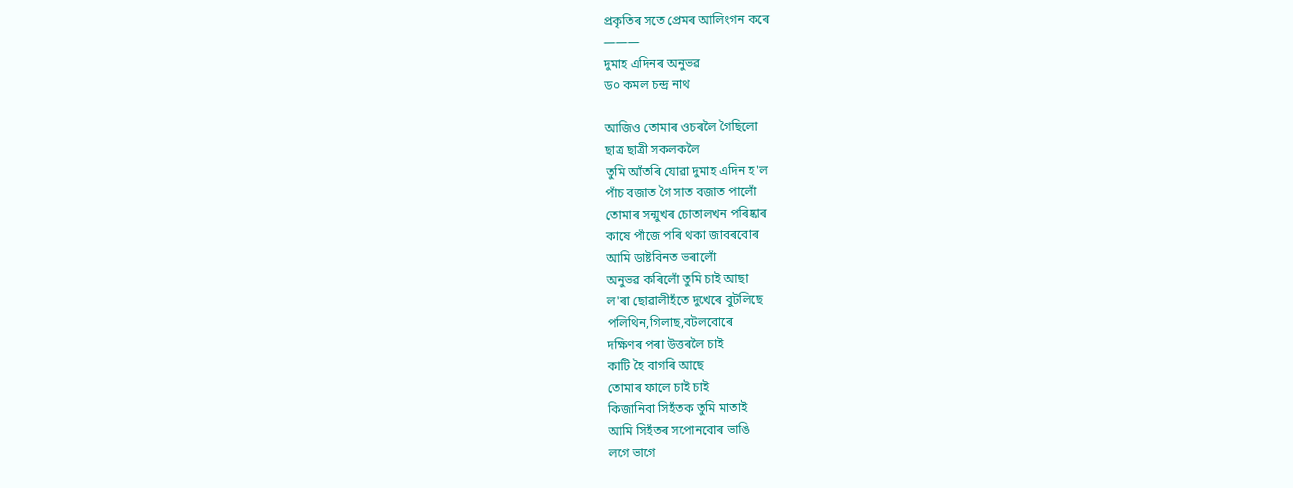প্ৰকৃতিৰ সতে প্ৰেমৰ আলিংগন কৰে
———
দুমাহ এদিনৰ অনুভৱ
ড০ কমল চন্দ্ৰ নাথ

আজিও তোমাৰ ওচৰলৈ গৈছিলো
ছাত্ৰ ছাত্ৰী সকলকলৈ
তুমি আঁতৰি যোৱা দুমাহ এদিন হ'ল
পাঁচ বজাত গৈ সাত বজাত পালোঁ
তোমাৰ সন্মুখৰ চোতালখন পৰিষ্কাৰ
কাষে পাঁজে পৰি থকা জাবৰবোৰ
আমি ডাষ্টবিনত ভৰালোঁ
অনুভৱ কৰিলোঁ তুমি চাই আছা
ল'ৰা ছোৱালীহঁতে দুখেৰে বুটলিছে
পলিথিন,গিলাছ,বটলবোৰে
দক্ষিণৰ পৰা উত্তৰলৈ চাই
কাটি হৈ বাগৰি আছে
তোমাৰ ফালে চাই চাই
কিজানিবা সিহঁতক তুমি মাতাই
আমি সিহঁতৰ সপোনবোৰ ভাঙি
লগে ভাগে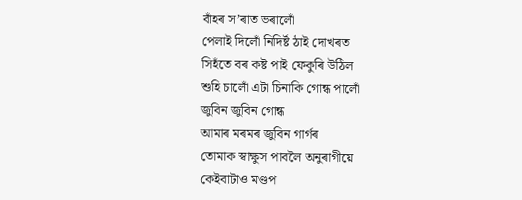বাঁহৰ স’ৰাত ভৰালোঁ
পেলাই দিলোঁ নিদিৰ্ষ্ট ঠাই দোখৰত
সিহঁতে বৰ কষ্ট পাই ফেকুৰি উঠিল
শুহি চালোঁ এটা চিনাকি গোন্ধ পালোঁ
জুবিন জুবিন গোন্ধ
আমাৰ মৰমৰ জুবিন গাৰ্গৰ
তোমাক স্বাক্ষুস পাবলৈ অনুৰাগীয়ে
কেইবাটাও মণ্ডপ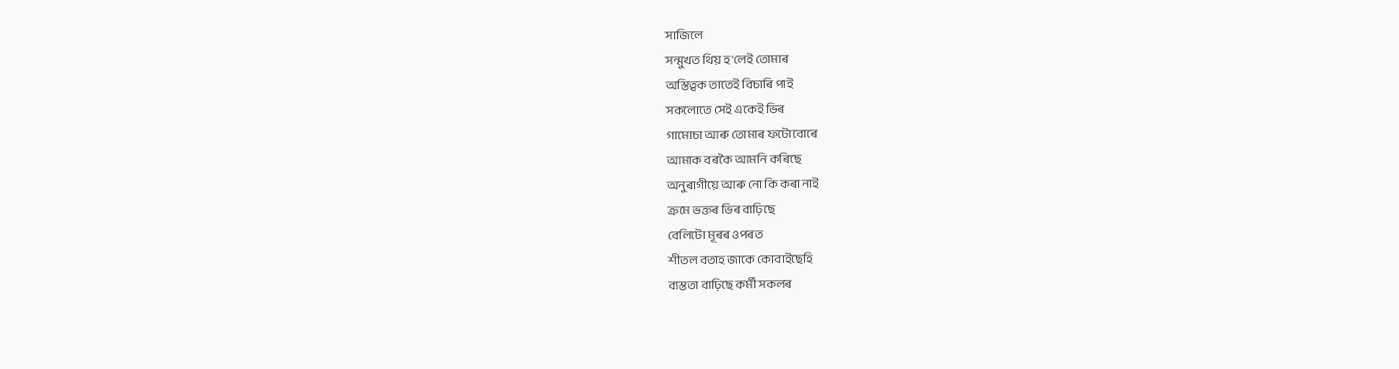সাজিলে
সন্মুখত থিয় হ'লেই তোমাৰ
অস্তিত্বক তাতেই বিচাৰি পাই
সকলোতে সেই একেই ভিৰ
গামোচা আৰু তোমাৰ ফটোবোৰে
আমাক বৰকৈ আমনি কৰিছে
অনুৰাগীয়ে আৰু নো কি কৰা নাই
ক্ৰমে ভক্তৰ ভিৰ বাঢ়িছে
বেলিটো মূৰৰ ওপৰত
শীতল বতাহ জাকে কোবাইছেহি
ব্যস্ততা বাঢ়িছে কৰ্মী সকলৰ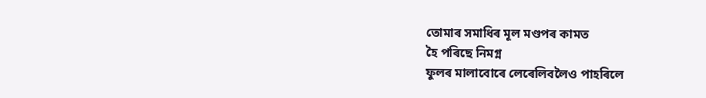তোমাৰ সমাধিৰ মূল মণ্ডপৰ কামত
হৈ পৰিছে নিমগ্ন
ফুলৰ মালাবোৰে লেৰেলিবলৈও পাহৰিলে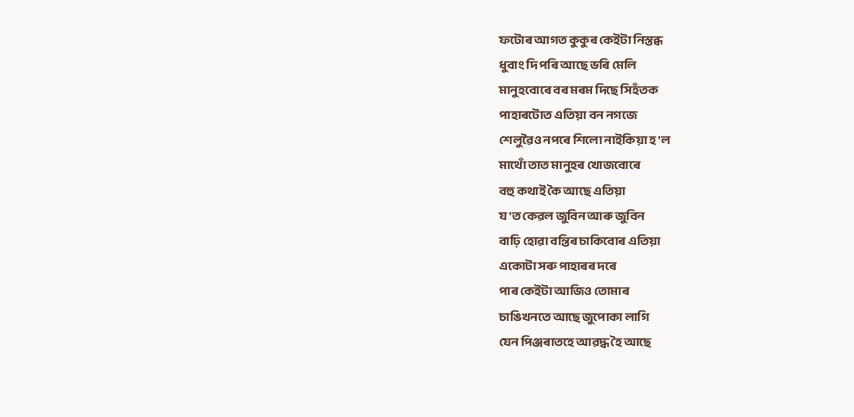ফটোৰ আগত কুকুৰ কেইটা নিস্তব্ধ
ধুবাং দি পৰি আছে ভৰি মেলি
মানুহবোৰে বৰ মৰম দিছে সিহঁতক
পাহাৰটোত এতিয়া বন নগজে
শেলুৱৈও নপৰে শিলো নাইকিয়া হ'ল
মাথোঁ তাত মানুহৰ খোজবোৰে
বহু কথাই কৈ আছে এতিয়া
য'ত কেৱল জুবিন আৰু জুবিন
বাঢ়ি হোৱা বন্তিৰ চাকিবোৰ এতিয়া
একোটা সৰু পাহাৰৰ দৰে
পাৰ কেইটা আজিও তোমাৰ
চাঙিখনতে আছে জুপোকা লাগি
যেন পিঞ্জৰাতহে আৱদ্ধ হৈ আছে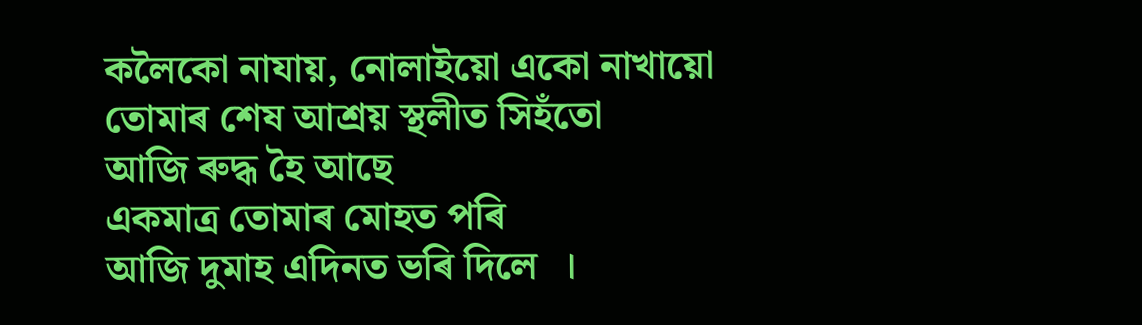কলৈকো নাযায়, নোলাইয়ো একো নাখায়ো
তোমাৰ শেষ আশ্ৰয় স্থলীত সিহঁতো
আজি ৰুদ্ধ হৈ আছে
একমাত্ৰ তোমাৰ মোহত পৰি
আজি দুমাহ এদিনত ভৰি দিলে  ।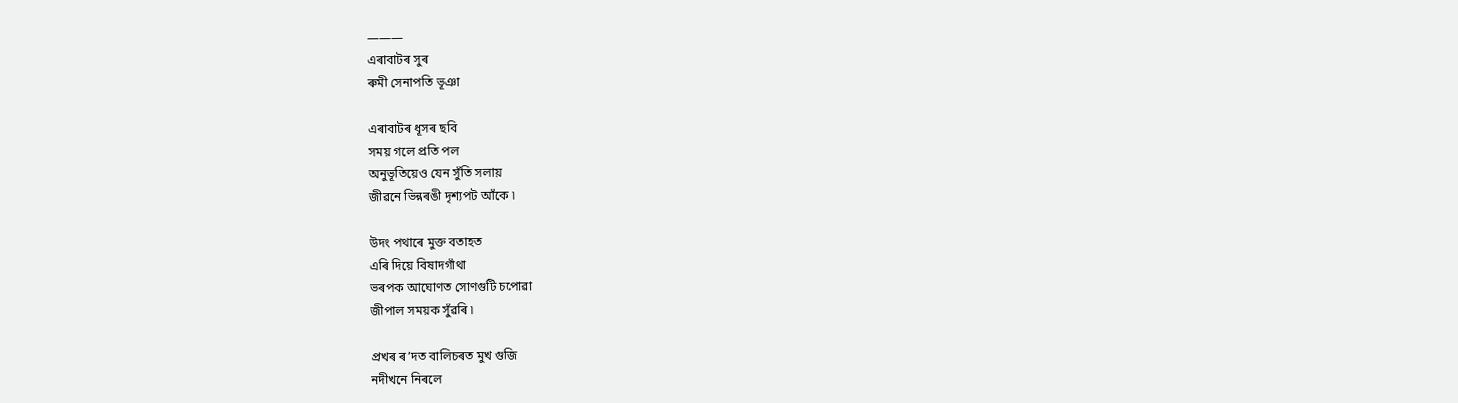———
এৰাবাটৰ সুৰ
ৰুমী সেনাপতি ভূঞা

এৰাবাটৰ ধূসৰ ছবি
সময় গলে প্ৰতি পল
অনুভূতিয়েও যেন সুঁতি সলায়
জীৱনে ভিন্নৰঙী দৃশ্যপট আঁকে ৷

উদং পথাৰে মুক্ত বতাহত
এৰি দিয়ে বিষাদগাঁথা
ভৰপক আঘোণত সোণগুটি চপোৱা
জীপাল সময়ক সুঁৱৰি ৷

প্ৰখৰ ৰ’দত বালিচৰত মুখ গুজি
নদীখনে নিৰলে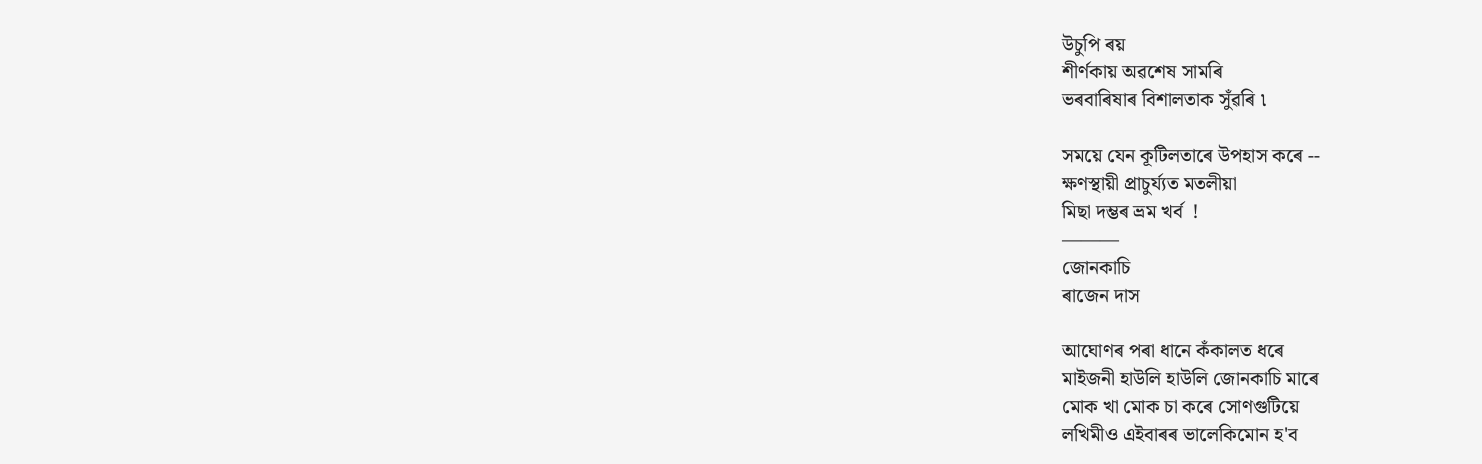উচুপি ৰয়
শীৰ্ণকায় অৱশেষ সামৰি
ভৰবাৰিষাৰ বিশালতাক সুঁৱৰি ৷

সময়ে যেন কূটিলতাৰে উপহাস কৰে --
ক্ষণস্থায়ী প্ৰাচুৰ্য্যত মতলীয়া
মিছা দম্ভৰ ভ্ৰম খৰ্ব  !
———
জোনকাচি
ৰাজেন দাস

আঘোণৰ পৰা ধানে কঁকালত ধৰে
মাইজনী হাউলি হাউলি জোনকাচি মাৰে
মোক খা মোক চা কৰে সোণগুটিয়ে
লখিমীও এইবাৰৰ ভালেকিমোন হ'ব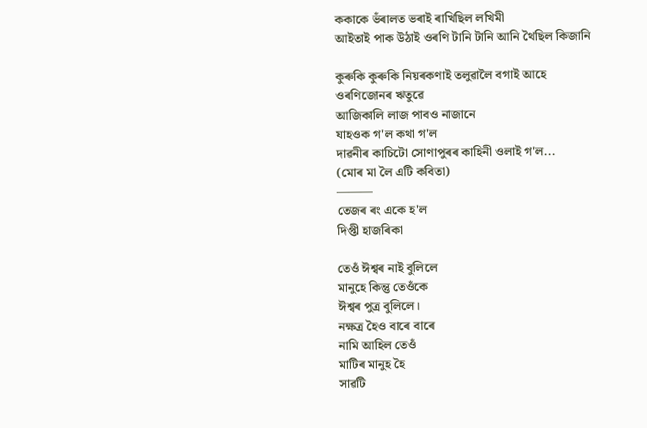ককাকে ভঁৰালত ভৰাই ৰাখিছিল লখিমী
আইতাই পাক উঠাই ওৰণি টানি টানি আনি থৈছিল কিজানি

কুৰুকি কুৰুকি নিয়ৰকণাই তলুৱালৈ বগাই আহে
ওৰণিজোনৰ ঋতুৱে
আজিকালি লাজ পাবও নাজানে
যাহওক গ'ল কথা গ'ল
দাৱনীৰ কাচিটো সোণাপুৰৰ কাহিনী ওলাই গ'ল...
(মোৰ মা লৈ এটি কবিতা)
———
তেজৰ ৰং একে হ'ল
দিপ্তী হাজৰিকা

তেওঁ ঈশ্বৰ নাই বুলিলে
মানুহে কিন্তু তেওঁকে
ঈশ্বৰ পুত্ৰ বুলিলে।
নক্ষত্ৰ হৈও বাৰে বাৰে
নামি আহিল তেওঁ
মাটিৰ মানুহ হৈ
সাৱটি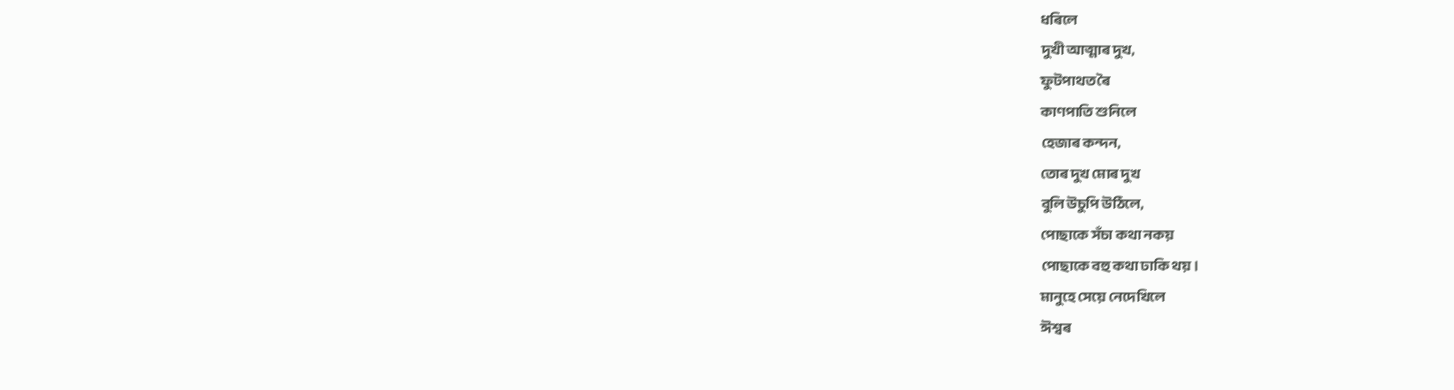ধৰিলে
দুখী আত্মাৰ দুখ,
ফুটপাথত ৰৈ
কাণপাতি শুনিলে
হেজাৰ কন্দন,
তোৰ দুখ মোৰ দুখ
বুলি উচুপি উঠিলে,
পোছাকে সঁচা কথা নকয়
পোছাকে বহু কথা ঢাকি থয়।
মানুহে সেয়ে নেদেখিলে
ঈশ্বৰ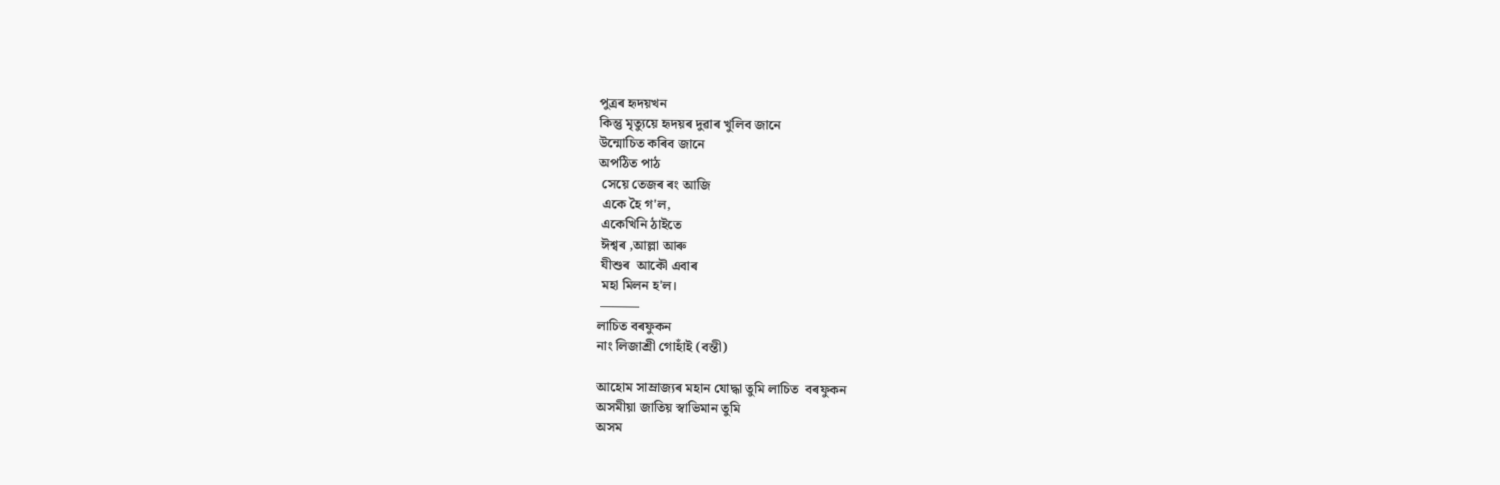পুত্ৰৰ হৃদয়খন
কিন্তু মৃত্যুয়ে হৃদয়ৰ দুৱাৰ খুলিব জানে
উন্মোচিত কৰিব জানে
অপঠিত পাঠ
 সেয়ে তেজৰ ৰং আজি
 একে হৈ গ'ল,
 একেখিনি ঠাইতে
 ঈশ্বৰ ,আল্লা আৰু
 যীশুৰ  আকৌ এবাৰ
 মহা মিলন হ'ল।
 ———
লাচিত বৰফুকন
নাং লিজাশ্ৰী গোহাঁই (বন্তী)

আহোম সাম্ৰাজ্যৰ মহান যোদ্ধা তুমি লাচিত  বৰফুকন
অসমীয়া জাতিয় স্বাভিমান তুমি
অসম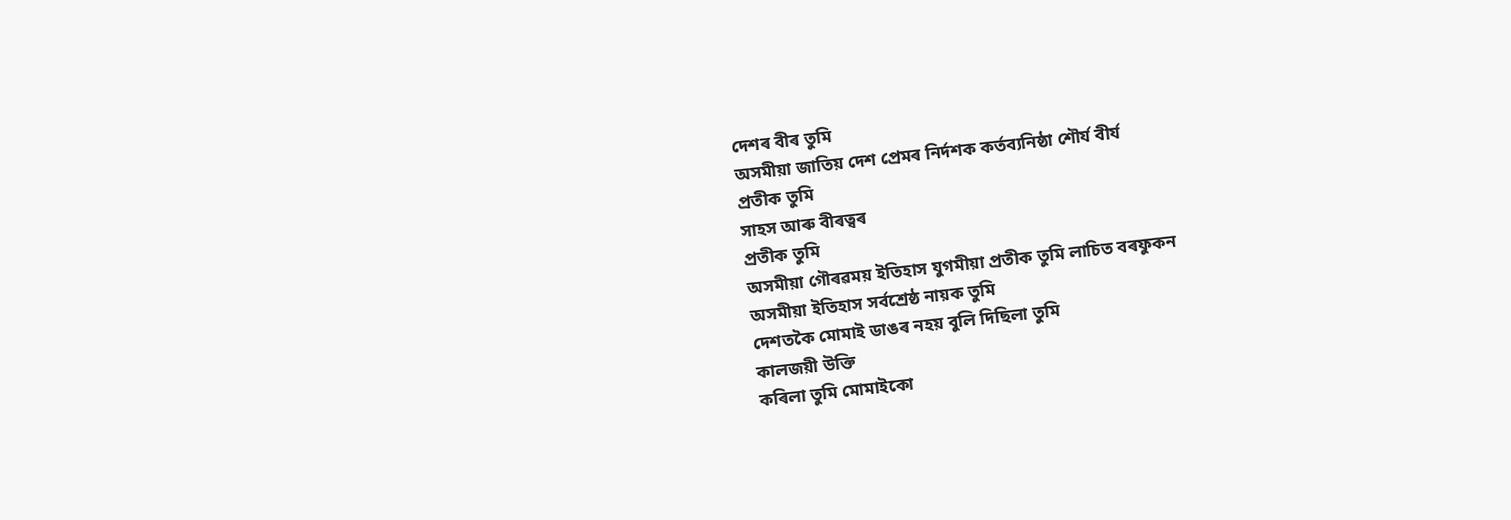দেশৰ বীৰ তুমি
অসমীয়া জাতিয় দেশ প্ৰেমৰ নিৰ্দশক কৰ্তব্যনিষ্ঠা শৌৰ্য বীৰ্য
প্ৰতীক তুমি
সাহস আৰু বীৰত্বৰ
প্ৰতীক তুমি
অসমীয়া গৌৰৱময় ইতিহাস যুগমীয়া প্ৰতীক তুমি লাচিত বৰফুকন
অসমীয়া ইতিহাস সৰ্বশ্ৰেষ্ঠ নায়ক তুমি
দেশতকৈ মোমাই ডাঙৰ নহয় বুলি দিছিলা তুমি
কালজয়ী উক্তি
কৰিলা তুমি মোমাইকো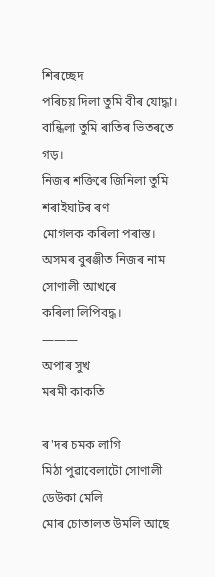শিৰচ্ছেদ
পৰিচয় দিলা তুমি বীৰ যোদ্ধা।
বান্ধিলা তুমি ৰাতিৰ ভিতৰতে গড়।
নিজৰ শক্তিৰে জিনিলা তুমি শৰাইঘাটৰ ৰণ
মোগলক কৰিলা পৰাস্ত।
অসমৰ বুৰঞ্জীত নিজৰ নাম সোণালী আখৰে
কৰিলা লিপিবদ্ধ।
———
অপাৰ সুখ
মৰমী কাকতি

ৰ'দৰ চমক লাগি
মিঠা পুৱাবেলাটো সোণালী ডেউকা মেলি
মোৰ চোতালত উমলি আছে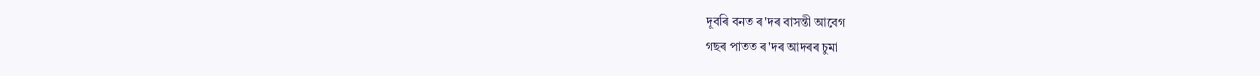দূবৰি বনত ৰ'দৰ বাসন্তী আবেগ
গছৰ পাতত ৰ'দৰ আদৰৰ চুমা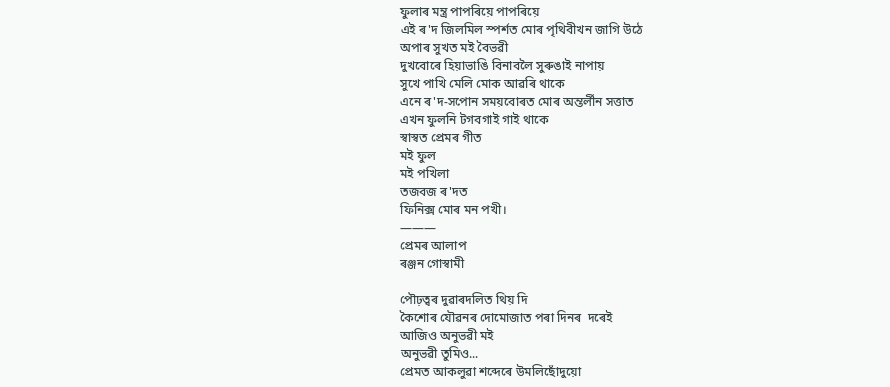ফুলাৰ মন্ত্ৰ পাপৰিয়ে পাপৰিয়ে
এই ৰ'দ জিলমিল স্পৰ্শত মোৰ পৃথিবীখন জাগি উঠে
অপাৰ সুখত মই বৈভৱী
দুখবোৰে হিয়াভাঙি বিনাবলৈ সুৰুঙাই নাপায়
সুখে পাখি মেলি মোক আৱৰি থাকে
এনে ৰ'দ-সপোন সময়বোৰত মোৰ অন্তৰ্লীন সত্তাত
এখন ফুলনি টগবগাই গাই থাকে
স্বাস্বত প্ৰেমৰ গীত
মই ফুল
মই পখিলা
তজবজ ৰ'দত
ফিনিক্স মোৰ মন পখী।
———
প্ৰেমৰ আলাপ
ৰঞ্জন গোস্বামী

পৌঢ়ত্বৰ দুৱাৰদলিত থিয় দি
কৈশোৰ যৌৱনৰ দোমোজাত পৰা দিনৰ  দৰেই
আজিও অনুভৱী মই
অনুভৱী তুমিও...
প্ৰেমত আকলুৱা শব্দেৰে উমলিছোঁদুয়ো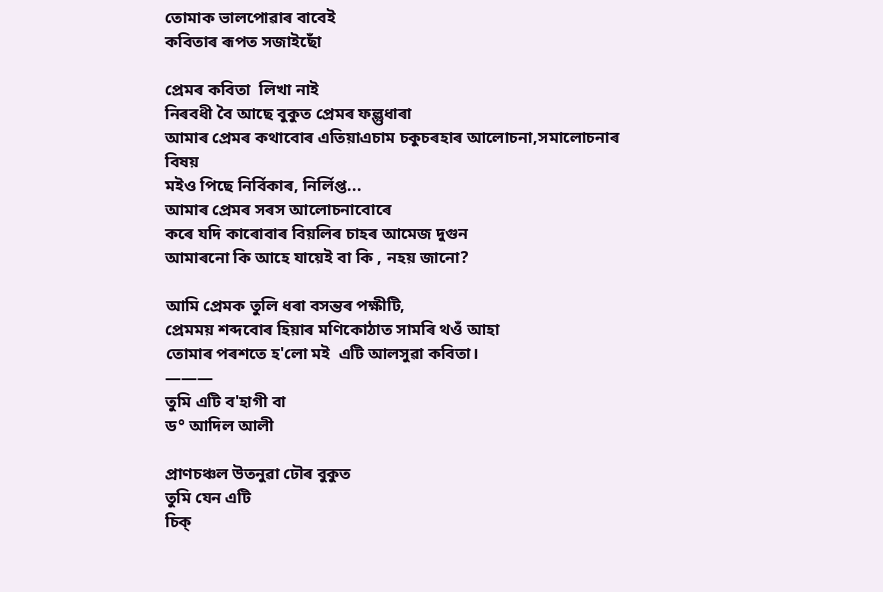তোমাক ভালপোৱাৰ বাবেই
কবিতাৰ ৰূপত সজাইছোঁ

প্ৰেমৰ কবিতা  লিখা নাই
নিৰবধী বৈ আছে বুকুত প্ৰেমৰ ফল্গুধাৰা
আমাৰ প্ৰেমৰ কথাবোৰ এতিয়াএচাম চকুচৰহাৰ আলোচনা,সমালোচনাৰ বিষয়
মইও পিছে নিৰ্বিকাৰ, নিৰ্লিপ্ত...
আমাৰ প্ৰেমৰ সৰস আলোচনাবোৰে
কৰে যদি কাৰোবাৰ বিয়লিৰ চাহৰ আমেজ দুগুন
আমাৰনো কি আহে যায়েই বা কি , নহয় জানো?

আমি প্ৰেমক তুলি ধৰা বসন্তৰ পক্ষীটি,
প্ৰেমময় শব্দবোৰ হিয়াৰ মণিকোঠাত সামৰি থওঁ আহা
তোমাৰ পৰশতে হ'লো মই  এটি আলসুৱা কবিতা।
———
তুমি এটি ব'হাগী বা
ড° আদিল আলী

প্ৰাণচঞ্চল উতনুৱা ঢৌৰ বুকুত
তুমি যেন এটি
চিক্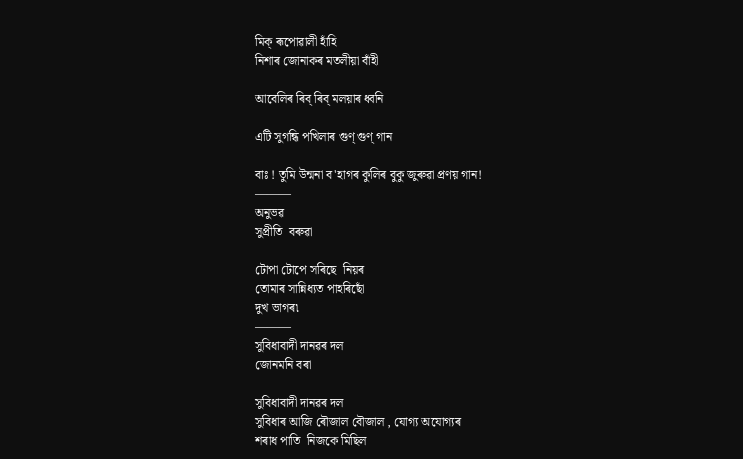মিক্ ৰূপোৱালী হাঁহি
নিশাৰ জোনাকৰ মতলীয়া বাঁহী

আবেলিৰ ৰিব্ ৰিব্ মলয়াৰ ধ্বনি

এটি সুগন্ধি পখিলাৰ গুণ্ গুণ্ গান

বাঃ ! তুমি উন্মনা ব'হাগৰ কুলিৰ বুকু জুৰুৱা প্ৰণয় গান!
———
অনুভৱ
সুপ্ৰীতি  বৰুৱা

টোপা টোপে সৰিছে  নিয়ৰ
তোমাৰ সান্নিধ্যত পাহৰিছোঁ
দুখ ভাগৰ৷
———
সুবিধাবাদী দানৱৰ দল
জোনমনি বৰা

সুবিধাবাদী দানৱৰ দল
সুবিধাৰ আজি ৰৌজাল বৌজাল , যোগ্য অযোগ্যৰ
শৰাধ পাতি  নিজকে মিছিল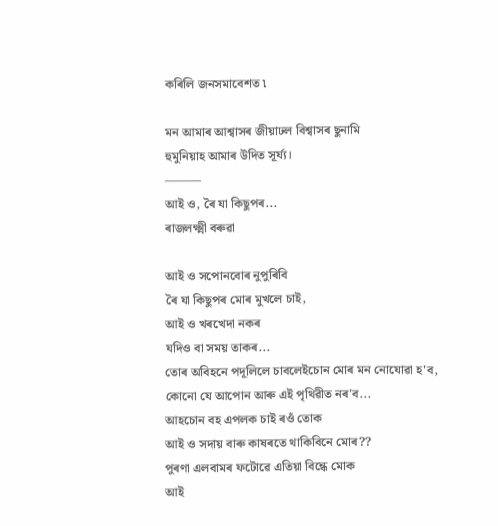কৰিলি জনসমাবেশত ৷

মন আমাৰ আশ্বাসৰ জীয়াঢল বিশ্বাসৰ ছুনামি
হুমুনিয়াহ আমাৰ উদিত সূৰ্য্য।
———
আই ও, ৰৈ যা কিছুপৰ...
ৰাজলক্ষ্মী বৰুৱা

আই ও সপোনবোৰ নুপুৰিবি
ৰৈ যা কিছুপৰ মোৰ মুখলে চাই,
আই ও খৰখেদা নকৰ
যদিও বা সময় তাকৰ...
তোৰ অবিহনে পদূলিলে চাবলেইচোন মোৰ মন নোযোৱা হ'ব,
কোনো যে আপোন আৰু এই পৃথিৱীত নৰ'ব...
আহচোন বহ এপলক চাই ৰওঁ তোক
আই ও সদায় বাৰু কাষৰতে থাকিবিনে মোৰ??
পুৰণা এলবামৰ ফটোৱে এতিয়া বিন্ধে মোক
আই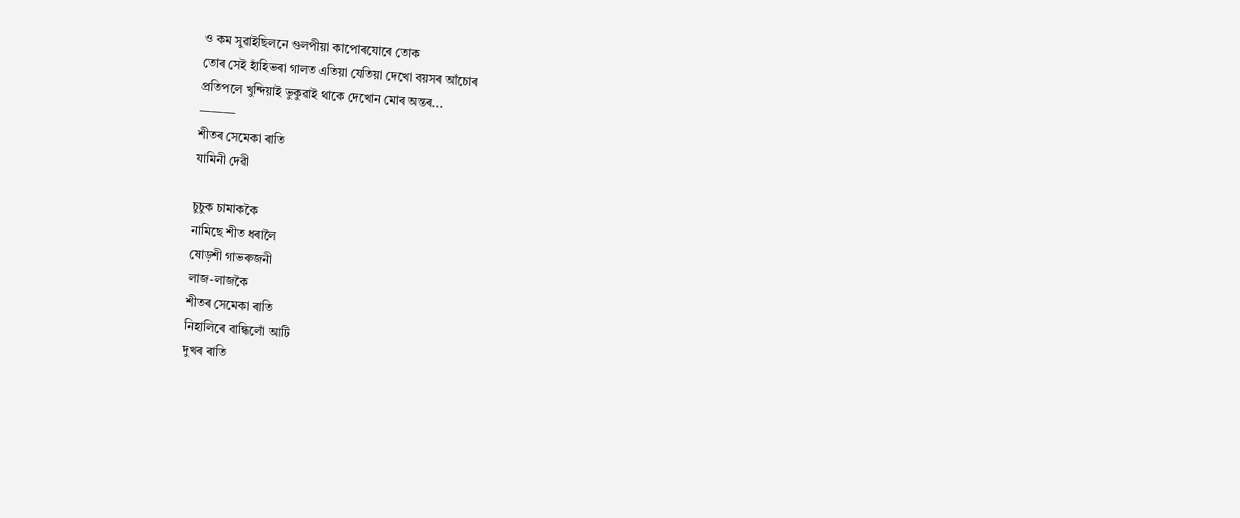ও কম সুৱাইছিলনে গুলপীয়া কাপোৰযোৰে তোক
তোৰ সেই হাঁহিভৰা গালত এতিয়া যেতিয়া দেখো বয়সৰ আঁচোৰ
প্ৰতিপলে খুন্দিয়াই ভুকুৱাই থাকে দেখোন মোৰ অন্তৰ...
———
শীতৰ সেমেকা ৰাতি
যামিনী দেৱী

চুচুক চামাককৈ
নামিছে শীত ধৰালৈ
ষোড়শী গাভৰুজনী
লাজ-লাজকৈ
শীতৰ সেমেকা ৰাতি
নিহালিৰে বান্ধিলোঁ আটি
দুখৰ ৰাতি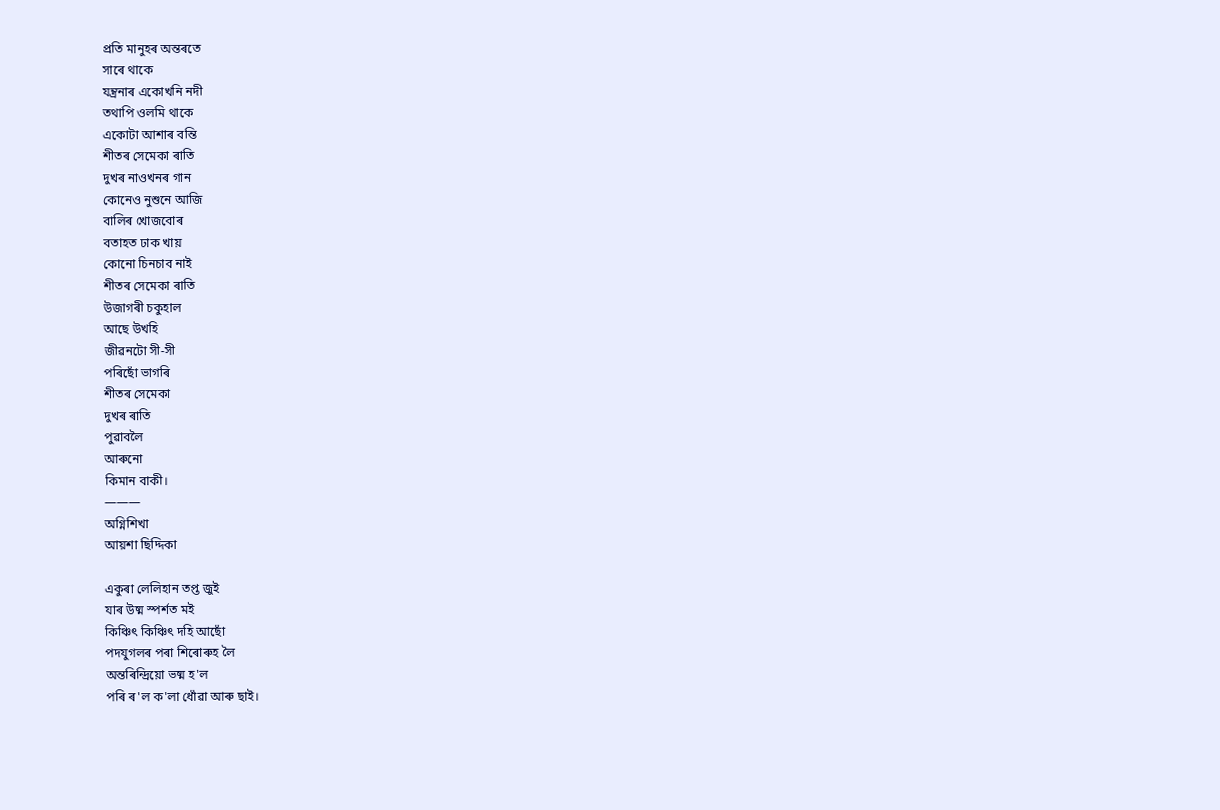প্ৰতি মানুহৰ অন্তৰতে
সাৰে থাকে
যন্ত্ৰনাৰ একোখনি নদী
তথাপি ওলমি থাকে
একোটা আশাৰ বন্তি
শীতৰ সেমেকা ৰাতি
দুখৰ নাওখনৰ গান
কোনেও নুশুনে আজি
বালিৰ খোজবোৰ
বতাহত ঢাক খায়
কোনো চিনচাব নাই
শীতৰ সেমেকা ৰাতি
উজাগৰী চকুহাল
আছে উখহি
জীৱনটো সী-সী
পৰিছোঁ ভাগৰি
শীতৰ সেমেকা
দুখৰ ৰাতি
পুৱাবলৈ
আৰুনো
কিমান বাকী।
———
অগ্নিশিখা
আয়শা ছিদ্দিকা

একুৰা লেলিহান তপ্ত জুই
যাৰ উষ্ম স্পৰ্শত মই
কিঞ্চিৎ কিঞ্চিৎ দহি আছোঁ
পদযুগলৰ পৰা শিৰোৰুহ লৈ
অন্তৰিন্দ্ৰিয়ো ভষ্ম হ'ল
পৰি ৰ'ল ক'লা ধোঁৱা আৰু ছাই।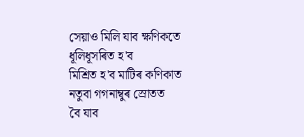সেয়াও মিলি যাব ক্ষণিকতে
ধূলিধূসৰিত হ'ব
মিশ্ৰিত হ'ব মাটিৰ কণিকাত
নতুবা গগনাম্বুৰ স্ৰোতত
বৈ যাব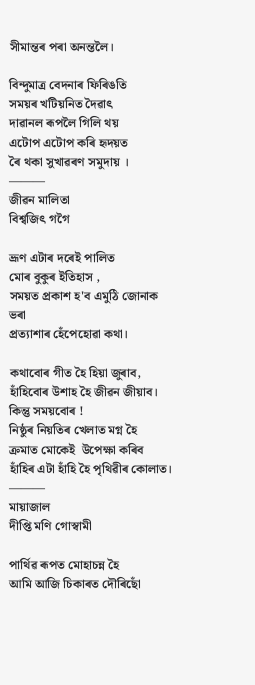সীমান্তৰ পৰা অনন্তলৈ।

বিন্দুমাত্ৰ বেদনাৰ ফিৰিঙতি
সময়ৰ খটিয়নিত দৈৱাৎ
দাৱানল ৰূপলৈ গিলি থয়
এটোপ এটোপ কৰি হৃদয়ত
ৰৈ থকা সুখাৱৰণ সমুদায় ।
———
জীৱন মালিতা
বিশ্বজিৎ গগৈ

ভ্ৰূণ এটাৰ দৰেই পালিত
মোৰ বুকুৰ ইতিহাস ,
সময়ত প্ৰকাশ হ'ব এমুঠি জোনাক  ভৰা
প্ৰত্যাশাৰ হেঁপেহোৱা কথা।

কথাবোৰ গীত হৈ হিয়া জুৰাব,
হাঁহিবোৰ উশাহ হৈ জীৱন জীয়াব।
কিন্তু সময়বোৰ !
নিষ্ঠুৰ নিয়তিৰ খেলাত মগ্ন হৈ
ক্ৰমাত মোকেই  উপেক্ষা কৰিব
হাঁহিৰ এটা হাঁহি হৈ পৃথিৱীৰ কোলাত।
———
মায়াজাল
দীপ্তি মণি গোস্বামী

পাৰ্থিৱ ৰূপত মোহাচন্ন হৈ
আমি আজি চিকাৰত দৌৰিছোঁ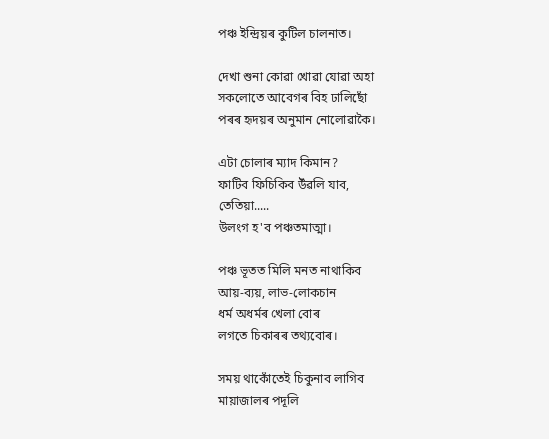পঞ্চ ইন্দ্ৰিয়ৰ কুটিল চালনাত।

দেখা শুনা কোৱা খোৱা যোৱা অহা
সকলোতে আবেগৰ বিহ ঢালিছোঁ
পৰৰ হৃদয়ৰ অনুমান নোলোৱাকৈ।

এটা চোলাৰ ম্যাদ কিমান?
ফাটিব ফিচিকিব উঁৱলি যাব,
তেতিয়া.....
উলংগ হ'ব পঞ্চতমাত্মা।

পঞ্চ ভূতত মিলি মনত নাথাকিব
আয়-ব্যয়, লাভ-লোকচান
ধৰ্ম অধৰ্মৰ খেলা বোৰ
লগতে চিকাৰৰ তথ্যবোৰ।

সময় থাকোঁতেই চিকুনাব লাগিব
মায়াজালৰ পদূলি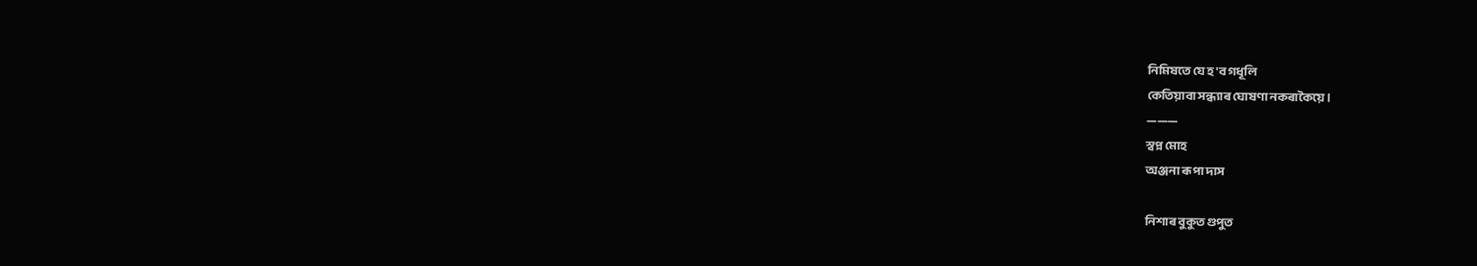নিমিষতে যে হ'ব গধূলি
কেতিয়াবা সন্ধ্যাৰ ঘোষণা নকৰাকৈয়ে।
———
স্বপ্ন মোহ
অঞ্জনা ৰূপা দাস

নিশাৰ বুকুত গুপুত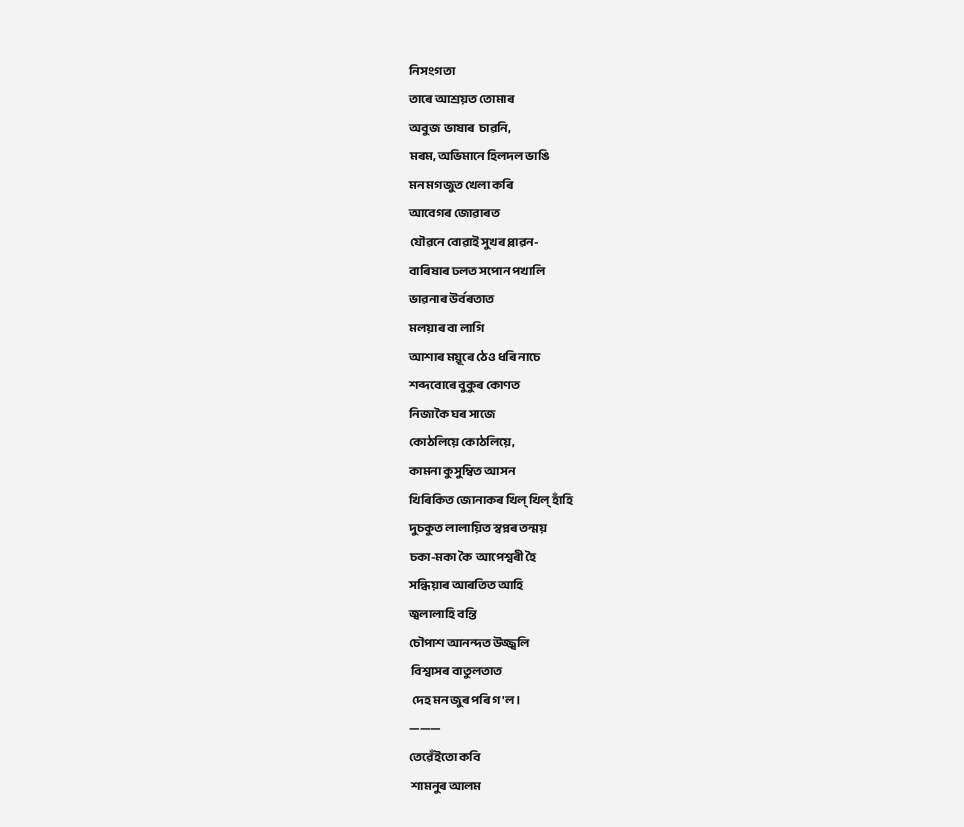নিসংগতা
তাৰে আশ্ৰয়ত তোমাৰ
অবুজ  ভাষাৰ  চাৱনি,
মৰম, অভিমানে হিলদল ভাঙি
মন মগজুত খেলা কৰি
আবেগৰ জোৱাৰত
যৌৱনে বোৱাই সুখৰ প্লাৱন-
বাৰিষাৰ ঢলত সপোন পখালি
ভাৱনাৰ উৰ্বৰতাত
মলয়াৰ বা লাগি
আশাৰ ময়ূৰে ঠেও ধৰি নাচে
শব্দবোৰে বুকুৰ কোণত
নিজাকৈ ঘৰ সাজে
কোঠলিয়ে কোঠলিয়ে,
কামনা কুসুম্বিত আসন
খিৰিকিত জোনাকৰ খিল্ খিল্ হাঁহি
দুচকুত লালায়িত স্বপ্নৰ তন্ময়
চকা-মকা কৈ  আপেশ্বৰী হৈ
সন্ধিয়াৰ আৰতিত আহি
জ্বলালাহি বন্তি
চৌপাশ আনন্দত উজ্জ্বলি
 বিশ্বাসৰ বাতুলতাত
 দেহ মন জুৰ পৰি গ'ল।
———
তেৱেঁইতো কবি
 শামনুৰ আলম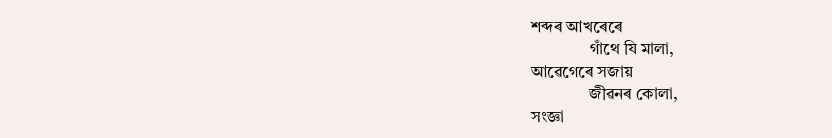শব্দৰ আখৰেৰে
              গাঁথে যি মালা,
আৱেগেৰে সজায়
              জীৱনৰ কোলা,
সংজ্ঞা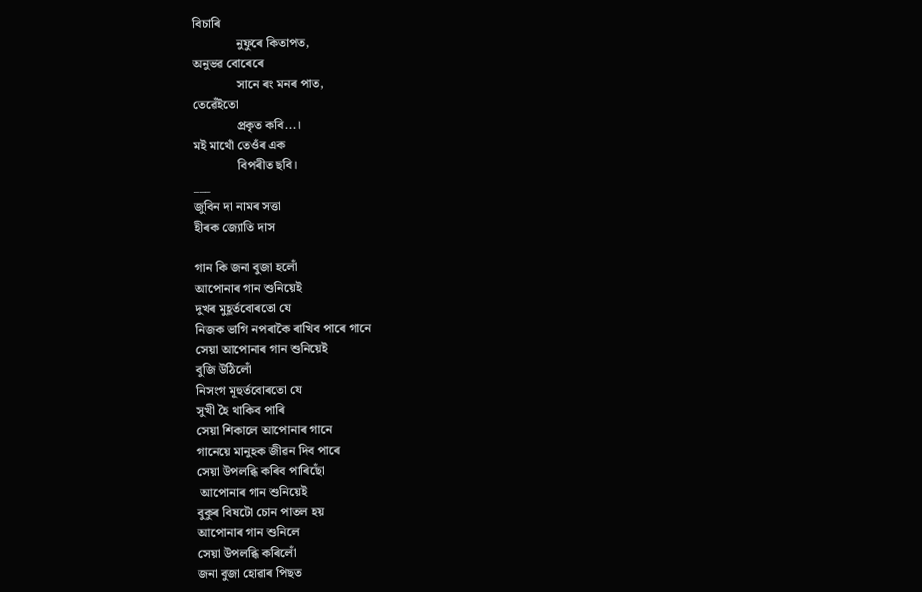বিচাৰি
              নুফুৰে কিতাপত,
অনুভৱ বোৰেৰে
              সানে ৰং মনৰ পাত,
তেৱেঁইতো
              প্ৰকৃত কবি...।
মই মাথোঁ তেওঁৰ এক
              বিপৰীত ছবি।
___
জুবিন দা নামৰ সত্তা
হীৰক জ্যোতি দাস

গান কি জনা বুজা হলোঁ
আপোনাৰ গান শুনিয়েই
দুখৰ মুহূৰ্ত‌বোৰতো যে
নিজক ভাগি নপৰাকৈ ৰাখিব পাৰে গানে
সেয়া আপোনাৰ গান শুনিয়েই
বুজি উঠিলোঁ
নিসংগ মূহুৰ্তবোৰতো যে
সুখী হৈ থাকিব পাৰি
সেয়া শিকালে আপোনাৰ গানে
গানেয়ে মানুহক জীৱন দিব পাৰে
সেয়া উপলব্ধি কৰিব পাৰিছোঁ
 আপোনাৰ গান শুনিয়েই
বুকুৰ বিষটো চোন পাতল হয়
আপোনাৰ গান শুনিলে
সেয়া উপলব্ধি কৰিলোঁ
জনা বুজা হোৱাৰ পিছত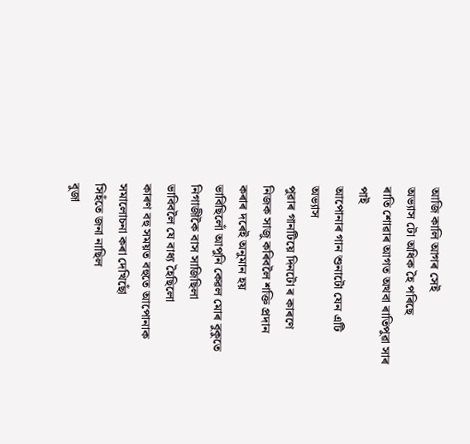আজি কালি আগৰ সেই
অভ্যাস টো অধিক হৈ পৰিছে
ৰাতি শোৱাৰ আগত অথবা ৰাতিপুৱা সাৰ পাই
আপোনাৰ গান শুনাটো যেন এটি অভ্যাস
পুৱাৰ গানটিয়ে দিনটো ৰ কাৰণে
নিজক সাজু কৰিবলৈ শক্তি প্ৰদান
কৰাৰ দৰেই অনুমান হয়
ভাবিছিলোঁ আপুনি কেৱল মোৰ বুকুতে
নিগাজীকৈ বাস সাজিছিলা
ভাবিবলৈ যে বাধ্য হৈছিলো
কাৰণ বহু‌ সময়ত বহুতে আপোনাক
সমালোচনা কৰা দেখিছোঁ
সিহঁতে জনা নাছিল
বুজা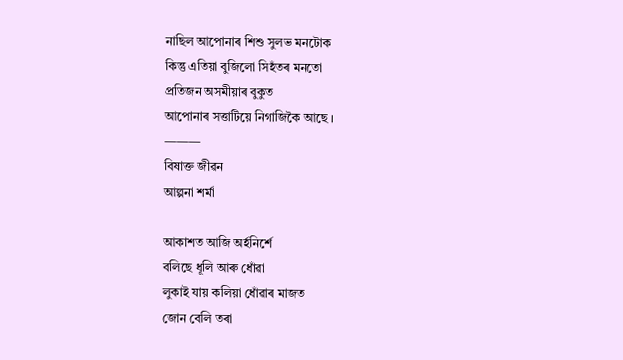নাছিল আপোনাৰ শিশু সুলভ মনটোক
কিন্তু এতিয়া বুজিলো সিহঁতৰ মনতো
প্ৰতিজন অসমীয়াৰ বুকুত
আপোনাৰ সত্তাটিয়ে নিগাজিকৈ আছে ।
———
বিষাক্ত জীৱন
আল্পনা শৰ্মা

আকাশত আজি অৰ্হনিৰ্শে
বলিছে ধূলি আৰু ধোঁৱা
লুকাই যায় কলিয়া ধোঁৱাৰ মাজত
জোন বেলি তৰা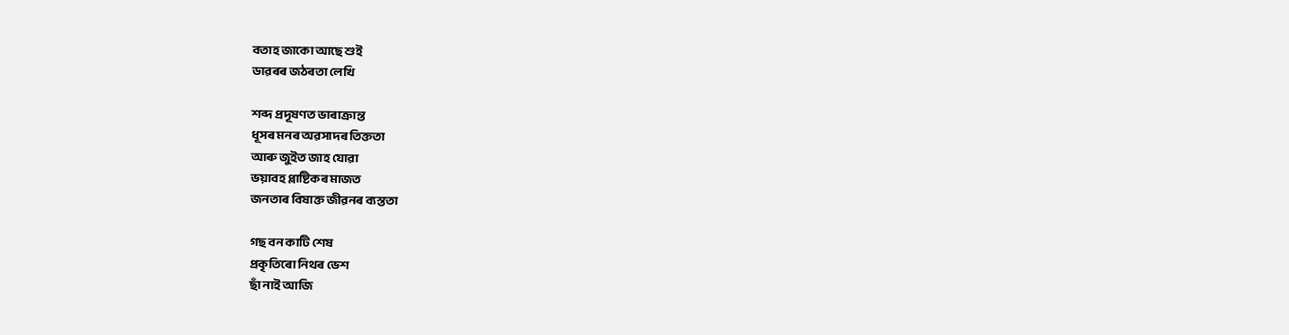বতাহ জাকো আছে শুই
ডাৱৰৰ জঠৰতা লেখি

শব্দ প্ৰদূষণত ভাৰাক্ৰান্ত
ধূসৰ মনৰ অৱসাদৰ তিক্ততা
আৰু জুইত জাহ যোৱা
ভয়াবহ প্লাষ্টিকৰ মাজত
জনতাৰ বিষাক্ত জীৱনৰ ব্যস্ততা

গছ বন কাটি শেষ
প্ৰকৃতিৰো নিথৰ ভেশ
ছাঁ নাই আজি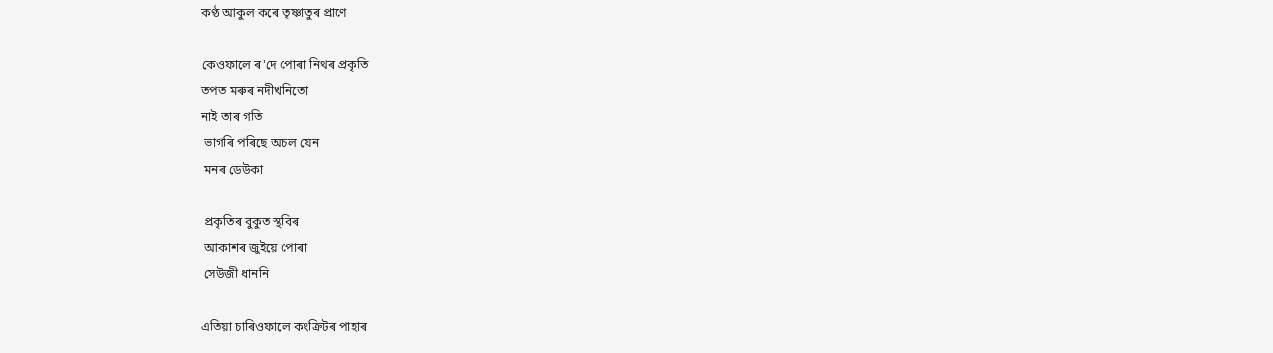কণ্ঠ আকুল কৰে তৃষ্ণাতুৰ প্ৰাণে

কেওফালে ৰ'দে পোৰা নিথৰ প্ৰকৃতি
তপত মৰুৰ নদীখনিতো
নাই তাৰ গতি
 ভাগৰি পৰিছে অচল যেন
 মনৰ ডেউকা

 প্ৰকৃতিৰ বুকুত স্থবিৰ
 আকাশৰ জুইয়ে পোৰা
 সেউজী ধাননি

এতিয়া চাৰিওফালে কংক্ৰিটৰ পাহাৰ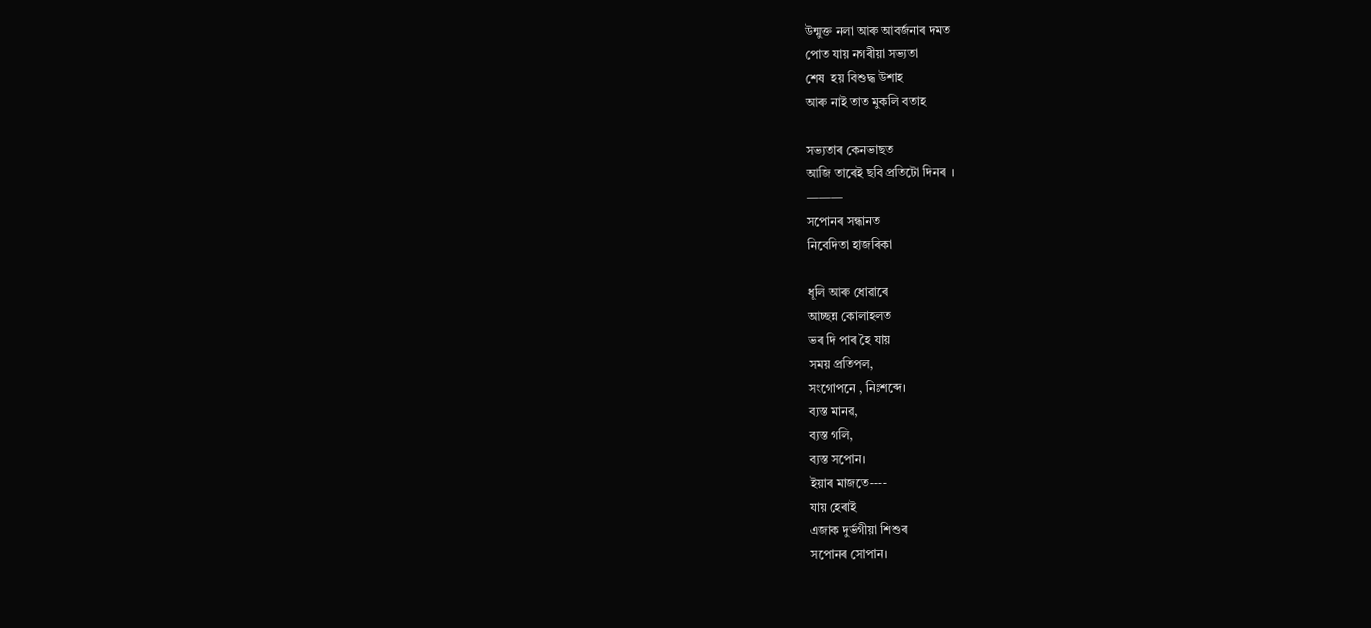উন্মুক্ত নলা আৰু আবৰ্জনাৰ দমত
পোত যায় নগৰীয়া সভ্যতা
শেষ  হয় বিশুদ্ধ উশাহ
আৰু নাই তাত মুকলি বতাহ

সভ্যতাৰ কেনভাছত
আজি তাৰেই ছবি প্ৰতিটো দিনৰ  ।
———
সপোনৰ সন্ধানত
নিবেদিতা হাজৰিকা

ধূলি আৰু ধোৱাৰে
আচ্ছন্ন কোলাহলত
ভৰ দি পাৰ হৈ যায়
সময় প্ৰতিপল,
সংগোপনে , নিঃশব্দে।
ব্যস্ত মানৱ,
ব্যস্ত গলি,
ব্যস্ত সপোন।
ইয়াৰ মাজতে----
যায় হেৰাই
এজাক দুৰ্ভগীয়া শিশুৰ
সপোনৰ সোপান।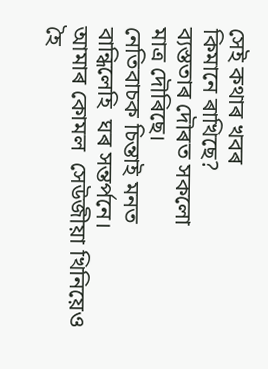সেই কথাৰ খবৰ
কিমানে ৰাখিছে?
ব্যস্ততাৰ দৌৰত সকলো
মাত্ৰ দৌৰিছে।
নেতিবাচক চিন্তাই মনত
বান্ধিলেহি  ঘৰ সন্তৰ্পনে।
আমাৰ কোমল  সেউজীয়া খিনিয়েও
হৈ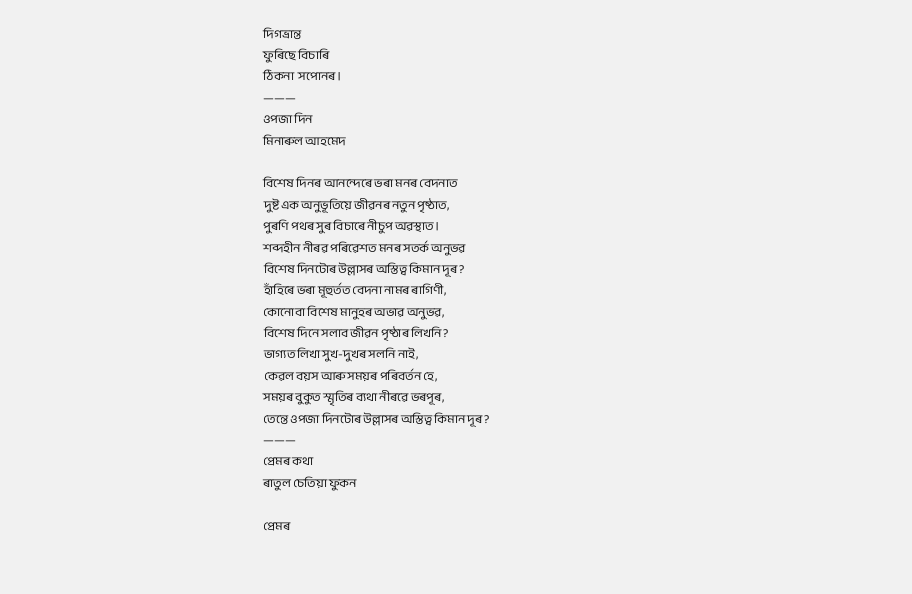দিগভ্ৰান্ত
ফুৰিছে বিচাৰি
ঠিকনা  সপোনৰ।
———
ওপজা দিন
মিনাৰুল আহমেদ

বিশেষ দিনৰ আনন্দেৰে ভৰা মনৰ বেদনাত
দুষ্ট এক অনুভূতিয়ে জীৱনৰ নতুন পৃষ্ঠাত,
পুৰণি পথৰ সুৰ বিচাৰে নীচুপ অৱস্থাত।
শব্দহীন নীৰৱ পৰিৱেশত মনৰ সতৰ্ক অনুভৱ
বিশেষ দিনটোৰ উল্লাসৰ অস্তিত্ব কিমান দূৰ?
হাঁহিৰে ভৰা মূহুৰ্তত বেদনা নামৰ ৰাগিণী,
কোনোবা বিশেষ মানুহৰ অভাৱ অনুভৱ,
বিশেষ দিনে সলাব জীৱন পৃষ্ঠাৰ লিখনি?
ভাগ্যত লিখা সুখ-দুখৰ সলনি নাই,
কেৱল বয়স আৰু সময়ৰ পৰিবৰ্তন হে,
সময়ৰ বুকুত স্মৃতিৰ ব্যথা নীৰৱে ভৰপূৰ,
তেন্তে ওপজা দিনটোৰ উল্লাসৰ অস্তিত্ব কিমান দূৰ?
———
প্ৰেমৰ কথা
ৰাতুল চেতিয়া ফুকন

প্ৰেমৰ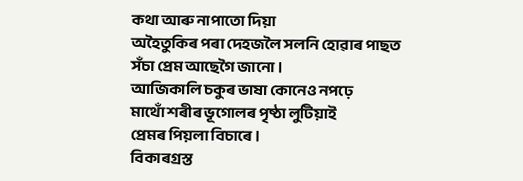কথা আৰু নাপাতো দিয়া
অহৈতুকিৰ পৰা দেহজলৈ সলনি হোৱাৰ পাছত
সঁচা প্ৰেম আছেগৈ জানো ।
আজিকালি চকুৰ ভাষা কোনেও নপঢ়ে
মাথোঁ শৰীৰ ভূগোলৰ পৃষ্ঠা লুটিয়াই
প্ৰেমৰ পিয়লা বিচাৰে।
বিকাৰগ্ৰস্ত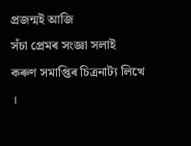প্ৰজন্মই আজি
সঁচা প্ৰেমৰ সংজ্ঞা সলাই
কৰুণ সমাপ্তিৰ চিত্ৰনাট্য লিখে ।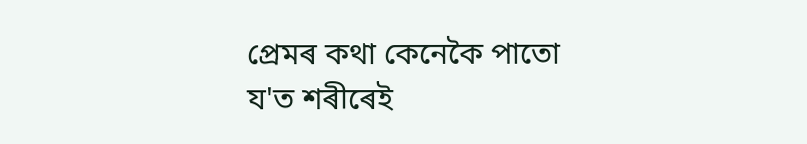প্ৰেমৰ কথা কেনেকৈ পাতো
য'ত শৰীৰেই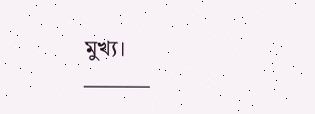মুখ্য।
———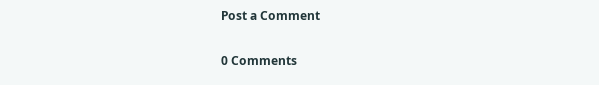Post a Comment

0 Comments